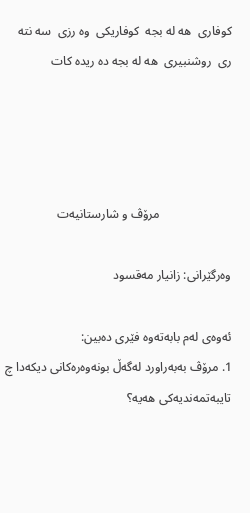كوفارى  هه له بجه  كوفاريكى  وه رزى  سه نته رى  روشنبيرى  هه له بجه ده ريده كات




                       مرۆڤ و شارستانیه‌ت

وه‌رگێرانى: زانیار مه‌قسود

ئه‌وه‌ى له‌م بابه‌ته‌وه‌ فێرى ده‌بین:
1. مرۆڤ به‌به‌راورد له‌گه‌ڵ بونه‌وه‌ره‌كانى دیكه‌دا چ تایبه‌تمه‌ندیه‌كى هه‌یه‌؟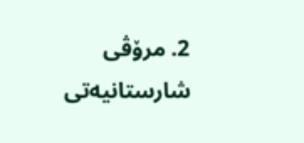2. مرۆڤى شارستانیه‌تى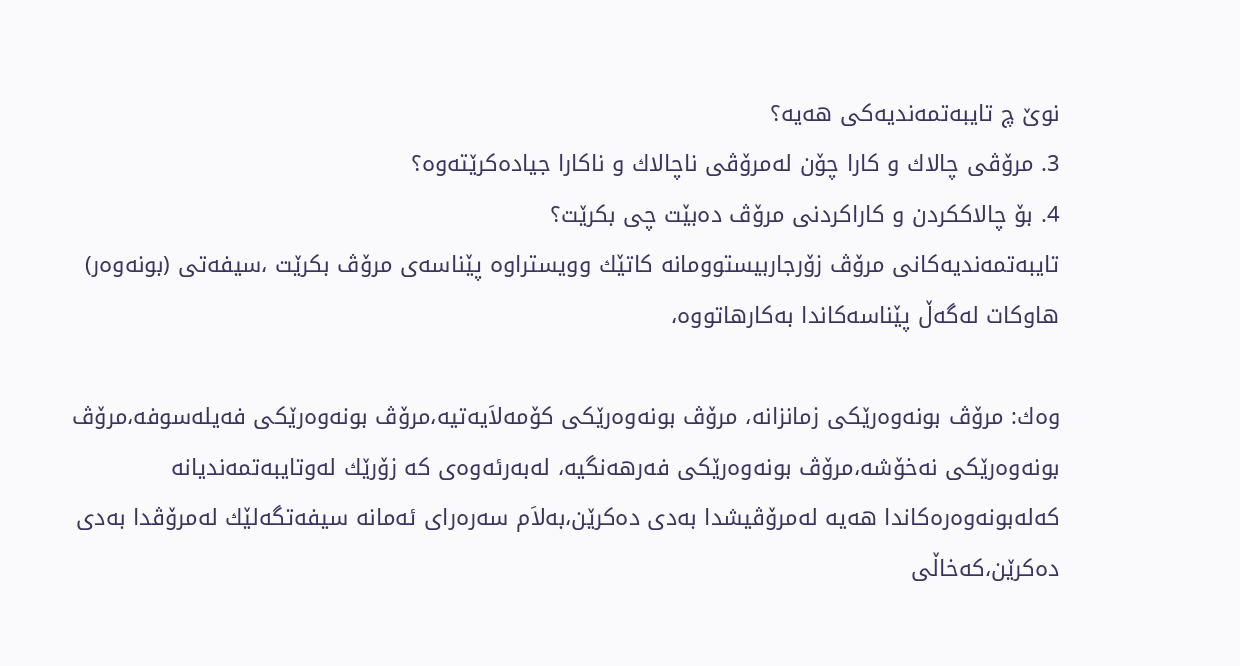نوێ چ تایبه‌تمه‌ندیه‌كى هه‌یه‌؟
3. مرۆڤى چالاك و كارا چۆن له‌مرۆڤى ناچالاك و ناكارا جیاده‌كرێته‌وه‌؟
4. بۆ چالاككردن و كاراكردنى مرۆڤ ده‌بێت چى بكرێت؟
تایبه‌تمه‌ندیه‌كانى مرۆڤ زۆرجاربیستوومانه‌ كاتێك وویستراوه‌ پێناسه‌ى مرۆڤ بكرێت ،سیفه‌تى (بونه‌وه‌ر) هاوكات له‌گه‌ڵ پێناسه‌كاندا به‌كارهاتووه‌،

وه‌ك: مرۆڤ بونه‌وه‌رێكى زمانزانه‌، مرۆڤ بونه‌وه‌رێكى كۆمه‌لاَیه‌تیه‌،مرۆڤ بونه‌وه‌رێكى فه‌یله‌سوفه‌،مرۆڤ بونه‌وه‌رێكى نه‌خۆشه‌،مرۆڤ بونه‌وه‌رێكى فه‌رهه‌نگیه‌، له‌به‌رئه‌وه‌ى كه‌ زۆرێك له‌وتایبه‌تمه‌ندیانه‌ كه‌له‌بونه‌وه‌ره‌كاندا هه‌یه‌ له‌مرۆڤیشدا به‌دى ده‌كرێن،به‌لاَم سه‌ره‌راى ئه‌مانه‌ سیفه‌تگه‌لێك له‌مرۆڤدا به‌دى ده‌كرێن،كه‌خاڵى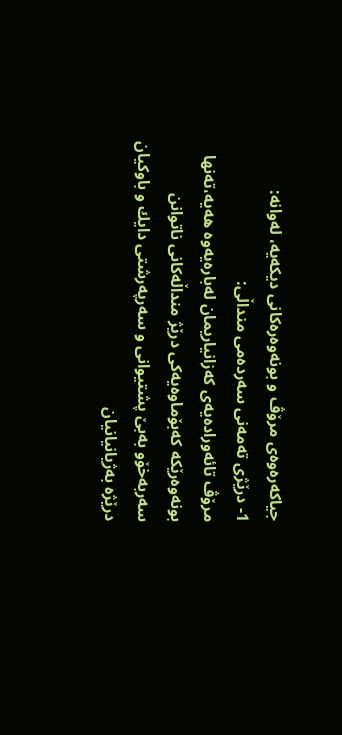جیاكه‌ره‌وه‌ى مرۆڤ و بونه‌وه‌ره‌كانى دیكه‌یه‌، له‌وانه‌:
1- درێژى ته‌مه‌نى سه‌رده‌مى منداڵى:
مرۆڤ تائه‌وراده‌یه‌ى كه‌زانیاریمان له‌باره‌یه‌وه‌ هه‌یه‌،ته‌نها بونه‌وه‌رێكه‌ كه‌بۆماوه‌یه‌كى درێژ منداڵه‌كانى ناتوانن سه‌ربه‌خۆو به‌بێ پشتیوانى و سه‌رپه‌رشتى دایك و باوكیان درێژه‌ به‌ژیانیانیان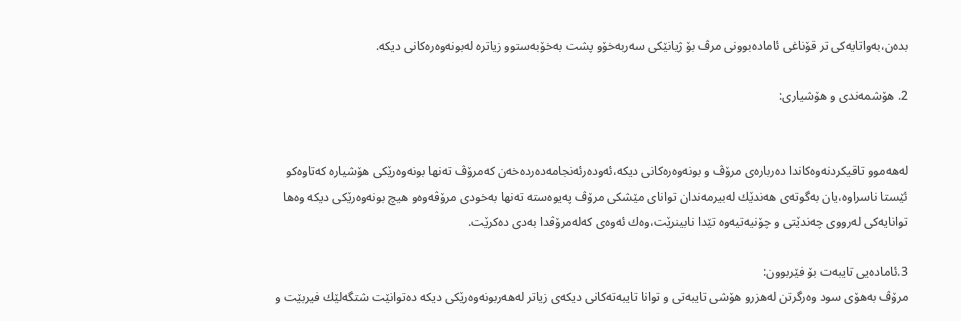بده‌ن،به‌واتایه‌كى تر قۆناغى ئاماده‌بوونى مرڤ بۆ ژیانێكى سه‌ربه‌خۆو پشت به‌خۆبه‌ستوو زیاتره‌ له‌بونه‌وه‌ره‌كانى دیكه‌.

2. هۆشمه‌ندى و هۆشیارى:


له‌هه‌موو تاقیكردنه‌وه‌كاندا ده‌رباره‌ى مرۆڤ و بونه‌وه‌ره‌كانى دیكه‌،ئه‌وده‌رئه‌نجامه‌ده‌رده‌خه‌ن كه‌مرۆڤ ته‌نها بونه‌وه‌رێكى هۆشیاره‌ كه‌تاوه‌كو ئێستا ناسراوه‌،یان به‌گوته‌ى هه‌ندێك له‌بیرمه‌ندان تواناى مێشكى مرۆڤ په‌یوه‌سته‌ ته‌نها به‌خودى مرۆڤه‌وه‌و هیچ بونه‌وه‌رێكى دیكه‌ وه‌ها توانایه‌كى له‌رووى چه‌ندێتى و چۆنیه‌تیه‌وه‌ تێدا نابینرێت،وه‌ك ئه‌وه‌ى كه‌له‌مرۆڤدا به‌دى ده‌كرێت.

3.ئاماده‌یی تایبه‌ت بۆ فێربوون:
مرۆڤ به‌هۆى سود وه‌رگرتن له‌هزرو هۆشى تایبه‌تى و توانا تایبه‌ته‌كانى دیكه‌ى زیاتر له‌هه‌ربونه‌وه‌رێكى دیكه‌ ده‌توانێت شتگه‌لێك فیربێت و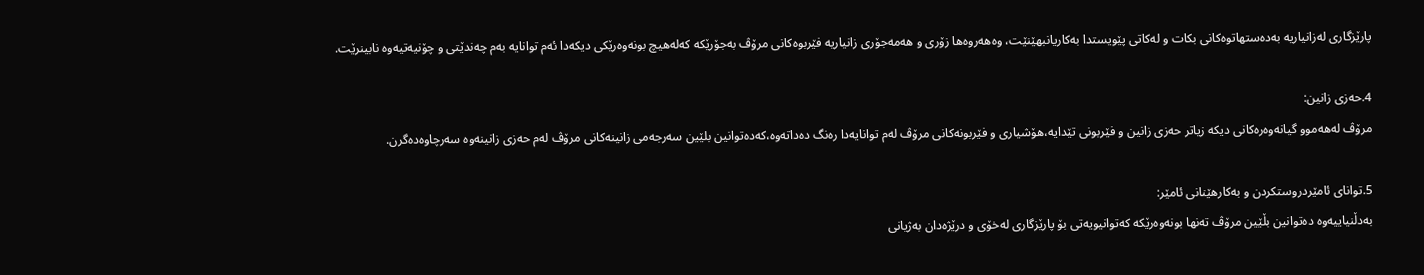پارێزگارى له‌زانیاریه‌ به‌ده‌ستهاتوه‌كانى بكات و له‌كاتى پێویستدا به‌كاریانبهێنێت، وه‌هه‌روه‌ها زۆرى و هه‌مه‌جۆرى زانیاریه‌ فێربوه‌كانى مرۆڤ به‌جۆرێكه‌ كه‌له‌هیچ بونه‌وه‌رێكى دیكه‌دا ئه‌م توانایه‌ به‌م چه‌ندێتى و چۆنیه‌تیه‌وه‌ نابینرێت.

4.حه‌زى زانین:
مرۆڤ له‌هه‌موو گیانه‌وه‌ره‌كانى دیكه‌ زیاتر حه‌زى زانین و فێربونى تێدایه‌،هۆشیارى و فێربونه‌كانى مرۆڤ له‌م توانایه‌دا ره‌نگ ده‌داته‌وه‌،كه‌ده‌توانین بلێین سه‌رجه‌مى زانینه‌كانى مرۆڤ له‌م حه‌زى زانینه‌وه‌ سه‌رچاوه‌ده‌گرن.

5.تواناى ئامێردروستكردن و به‌كارهێنانى ئامێر:
به‌دڵنیاییه‌وه‌ ده‌توانین بڵێین مرۆڤ ته‌نها بونه‌وه‌رێكه‌ كه‌توانیویه‌تى بۆ پارێزگارى له‌خۆى و درێژه‌دان به‌ژیانى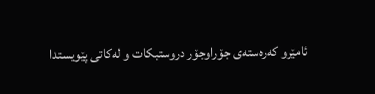ئامێرو كه‌ره‌سته‌ى جۆراوجۆر دروستبكات و له‌كاتى پێویستدا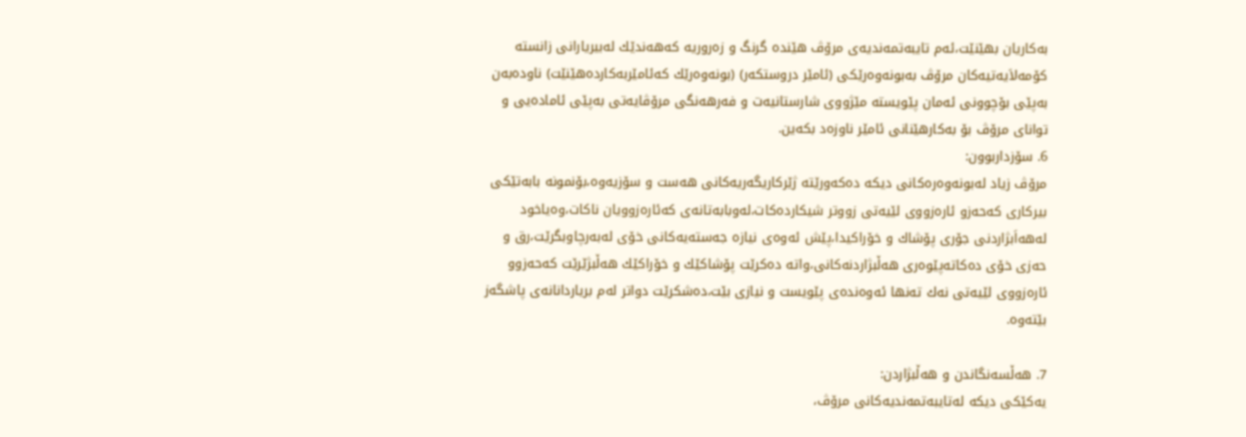به‌كاریان بهێنێت،ئه‌م تایبه‌تمه‌ندیه‌ى مرۆڤ هێنده‌ گرنگ و زه‌روریه‌ كه‌هه‌ندێك له‌بیریارانى زانسته‌ كۆمه‌لاَیه‌تیه‌كان مرۆڤ به‌بونه‌وه‌رێكى (ئامێر دروستكه‌ر) (بونه‌وه‌رێك كه‌ئامێربه‌كارده‌هێنێت) ناوده‌به‌ن به‌پێى بۆچوونى ئه‌مان پێویسته‌ مێژووى شارستانیه‌ت و فه‌رهه‌نگى مرۆڤایه‌تى به‌پێى ئاماده‌یى و تواناى مرۆڤ بۆ به‌كارهێنانى ئامێر ناوزه‌د بكه‌ین.
6. سۆزداربوون:
مرۆڤ زیاد له‌بونه‌وه‌ره‌كانى دیكه‌ ده‌كه‌ورێته‌ ژێركاریگه‌ریه‌كانى هه‌ست و سۆزیه‌وه‌،بۆنمونه‌ بابه‌تێكى بیركارى كه‌حه‌زو ئاره‌زووى لێیه‌تى زووتر شیكارده‌كات،له‌وبابه‌تانه‌ى كه‌ئاره‌زوویان ناكات،وه‌یاخود له‌هه‌اَبژاردنى جۆرى پۆشاك و خۆراكیدا،پێش ئه‌وه‌ى نیازه‌ جه‌سته‌یه‌كانى خۆى له‌به‌رچاوبگرێت،رق و حه‌زى خۆى ده‌كاته‌پێوه‌رى هه‌ڵبژاردنه‌كانى،واته‌ ده‌كرێت پۆشاكێك و خۆراكێك هه‌ڵبژێرێت كه‌حه‌زوو ئاره‌زووى لێیه‌تى نه‌ك ته‌نها ئه‌وه‌نده‌ى پێویست و نیازى بێت،ده‌شكرێت دواتر له‌م بریاردانانه‌ى پاشگه‌ز بێته‌وه‌.

7. هه‌ڵسه‌نگاندن و هه‌ڵبژاردن:
یه‌كێكى دیكه‌ له‌تایبه‌تمه‌ندیه‌كانى مرۆڤ،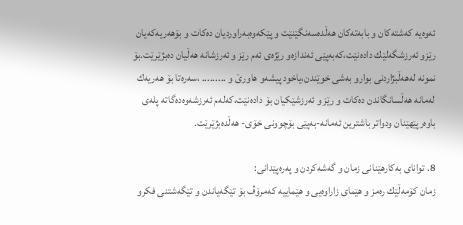ئه‌وه‌یه‌ كه‌شته‌كان و بابه‌ته‌كان هه‌ڵده‌سه‌نگێنێت و پێكه‌وه‌به‌راوردیان ده‌كات و بۆهه‌ریه‌كه‌یان رێزو ئه‌رزشگه‌لێك داده‌نێت،كه‌به‌پێى ئه‌ندازه‌و رێژه‌ى ئه‌م رێز و ئه‌رزشانه‌ هه‌ڵیان ده‌بژێرێت.بۆ نمونه‌ له‌هه‌ڵبژاردنى بوارو به‌شى خوێندن،یاخود پیشه‌و هاورێ و ......... ،سه‌ره‌تا بۆ هه‌ریه‌ك له‌مانه‌ هه‌ڵسانگاندن ده‌كات و رێز و ئه‌رزشێكیان بۆ داده‌نێت،كه‌له‌م ئه‌رزشه‌وه‌ده‌گاته‌ پله‌ى باوه‌رپێهێنان ودواتر باشترین ئه‌مانه‌-به‌پێى بۆچوونى خۆى- هه‌ڵده‌بژێرێت.

8. تواناى به‌كارهێنانى زمان و گه‌شه‌كردن و په‌ره‌پێدانى:
زمان كۆمه‌ڵێك ره‌مز و هێماى زاراوه‌یى و هێماییه‌ كه‌مرۆڤ بۆ تێگه‌یاندن و تێگه‌شتنى فكرو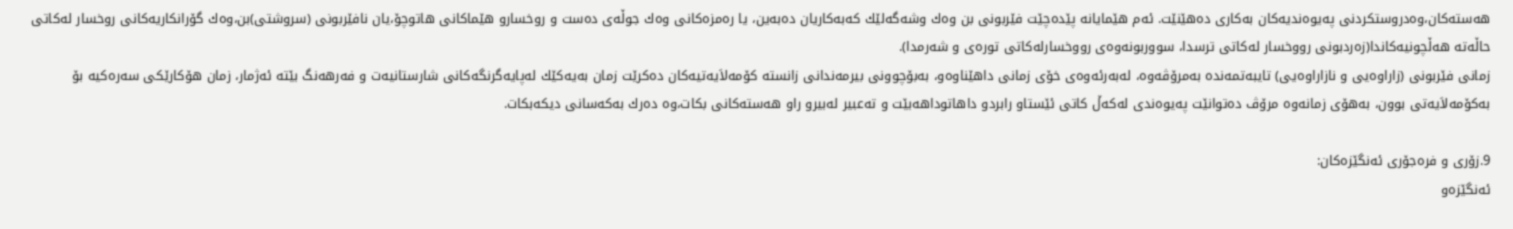هه‌سته‌كان،وه‌دروستكردنى په‌یوه‌ندیه‌كان به‌كارى ده‌هێنێت. ئه‌م هێمایانه‌ پێده‌چێت فێربونى بن وه‌ك وشه‌گه‌لێك كه‌به‌كاریان ده‌به‌ین، یا ره‌مزه‌كانى وه‌ك جوڵه‌ى ده‌ست و روخسارو هێماكانى هاتوچۆ،یان نافێربونى (سروشتى)بن،وه‌ك گۆرانكاریه‌كانى روخسار له‌كاتى حاڵه‌ته‌ هه‌ڵچونیه‌كاندا(زه‌ردبونى رووخسار له‌كاتى ترسدا، سووربونه‌وه‌ى رووخسارله‌كاتى توره‌ى و شه‌رمدا).
زمانى فێربونى (زاراوه‌یى و نازاراوه‌یى) تایبه‌تمه‌نده‌ به‌مرۆڤه‌وه‌، له‌به‌رئه‌وه‌ى خۆى زمانى داهێناوه‌و، به‌بۆچوونى بیرمه‌ندانى زانسته‌ كۆمه‌لاَیه‌تیه‌كان ده‌كرێت زمان به‌یه‌كێك له‌پایه‌گرنگه‌كانى شارستانیه‌ت و فه‌رهه‌نگ بێته‌ ئه‌ژمار، زمان هۆكارێكى سه‌ره‌كیه‌ بۆ به‌كۆمه‌لاَیه‌تى بوون، به‌هۆى زمانه‌وه‌ مرۆڤ ده‌توانێت په‌یوه‌ندى له‌كه‌ڵ كاتى ئێستاو رابردو داهاتوداهه‌بێت و ته‌عبیر له‌بیرو راو هه‌سته‌كانى بكات،وه‌ ده‌رك به‌كه‌سانى دیكه‌بكات.

9.زۆرى و فره‌جۆرى ئه‌نگێزه‌كان:
ئه‌نگێزه‌و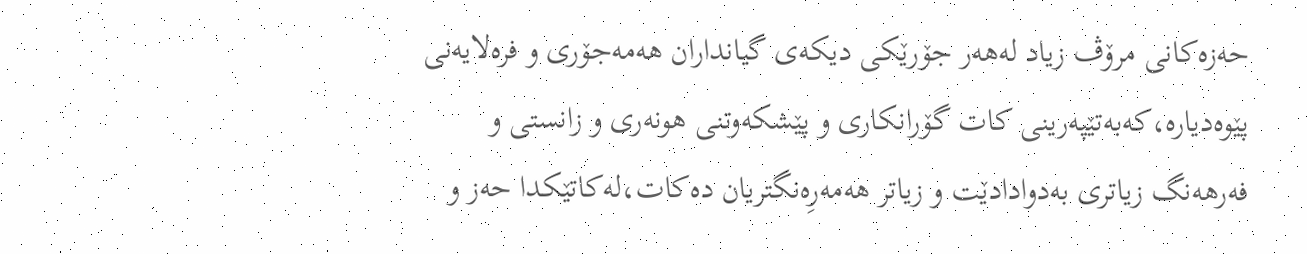حه‌زه‌كانى مرۆڤ زیاد له‌هه‌ر جۆرێكى دیكه‌ى گیانداران هه‌مه‌جۆرى و فره‌لایه‌نى پێوه‌دیاره‌،كه‌به‌تێپه‌رینى كات گۆرانكارى و پێشكه‌وتنى هونه‌رى و زانستى و فه‌رهه‌نگ زیاترى به‌دوادادێت و زیاتر هه‌مه‌رِه‌نگتریان ده‌كات،له‌كاتێكدا حه‌ز و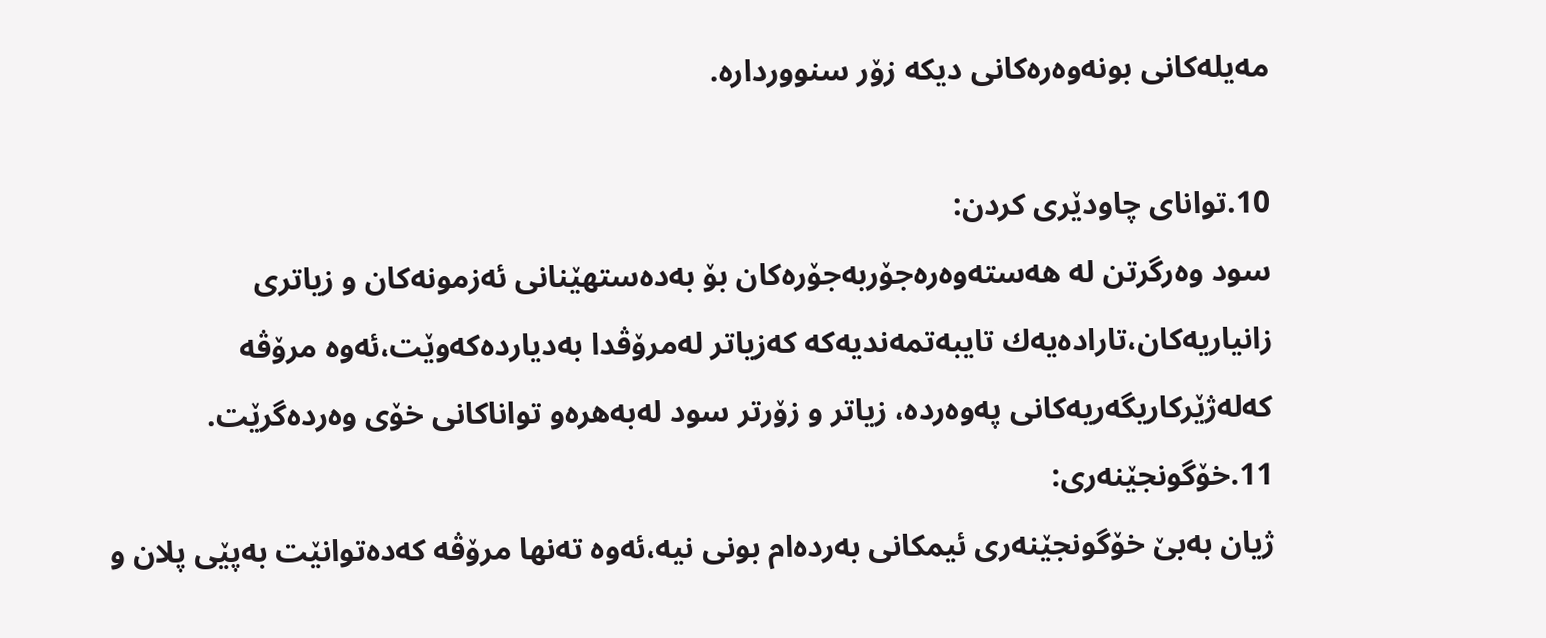مه‌یله‌كانى بونه‌وه‌ره‌كانى دیكه‌ زۆر سنوورداره‌.

10.تواناى چاودێرى كردن:
سود وه‌رگرتن له‌ هه‌سته‌وه‌ره‌جۆربه‌جۆره‌كان بۆ به‌ده‌ستهێنانى ئه‌زمونه‌كان و زیاترى زانیاریه‌كان،تاراده‌یه‌ك تایبه‌تمه‌ندیه‌كه‌ كه‌زیاتر له‌مرۆڤدا به‌دیارده‌كه‌وێت،ئه‌وه‌ مرۆڤه‌ كه‌له‌ژێركاریگه‌ریه‌كانى په‌وه‌رده‌، زیاتر و زۆرتر سود له‌به‌هره‌و تواناكانى خۆى وه‌رده‌گرێت.
11.خۆگونجێنه‌رى:
ژیان به‌بێ خۆگونجێنه‌رى ئیمكانى به‌رده‌ام بونى نیه‌،ئه‌وه‌ ته‌نها مرۆڤه‌ كه‌ده‌توانێت به‌پێى پلان و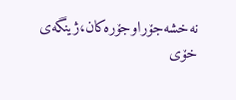نه‌خشه‌جۆراوجۆره‌كان،ژینگه‌ى خۆى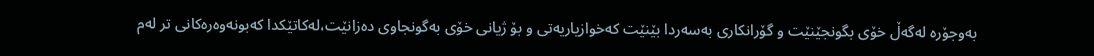به‌وجۆره‌ له‌گه‌ڵ خۆى بگونجێنێت و گۆرانكارى به‌سه‌ردا بێنێت كه‌خوازیاریه‌تى و بۆ ژیانى خۆى به‌گونجاوى ده‌زانێت،له‌كاتێكدا كه‌بونه‌وه‌ره‌كانى تر له‌م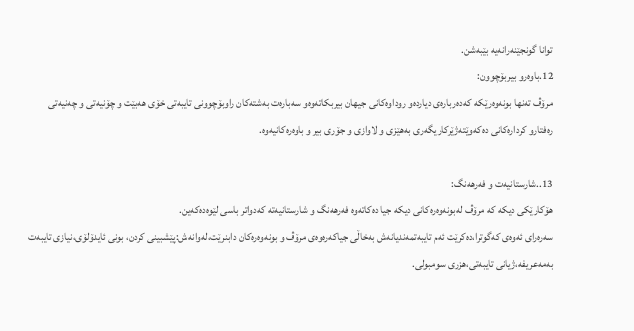توانا گونجێنه‌رانه‌یه‌ بێبه‌شن.
12.باوه‌رو بیربۆچوون:
مرۆڤ ته‌نها بونه‌وه‌رێكه‌ كه‌ده‌رباره‌ى دیارده‌و روداوه‌كانى جیهان بیربكاته‌وه‌و سه‌باره‌ت به‌شته‌كان راوبۆچوونى تایبه‌تى خۆى هه‌بێت و چۆنیه‌تى و چه‌نیه‌تى ره‌فتارو كرداره‌كانى ده‌كه‌وێته‌ژێركاریگه‌رى به‌هێزى و لاوازى و جۆرى بیر و باوه‌ره‌كانیه‌وه‌.

13..شارستانیه‌ت و فه‌رهه‌نگ:
هۆكارێكى دیكه‌ كه‌ مرۆڤ له‌بونه‌وه‌ره‌كانى دیكه‌ جیا ده‌كاته‌وه‌ فه‌رهه‌نگ و شارستانیه‌ته‌ كه‌دواتر باسى لێوه‌ده‌كه‌ین.
سه‌ره‌راى ئه‌وه‌ى كه‌گوترا،ده‌كرێت ئه‌م تایبه‌تمه‌ندیانه‌ش به‌خاڵى جیاكه‌ره‌وه‌ى مرۆڤ و بونه‌وه‌ره‌كان دابنرێت،له‌وانه‌ش:پێشبینى كردن، بونى ئایدۆلۆى،نیازى تایبه‌ت به‌مه‌عریفه‌،ژیانى تایبه‌تى،هزرى سومبولى.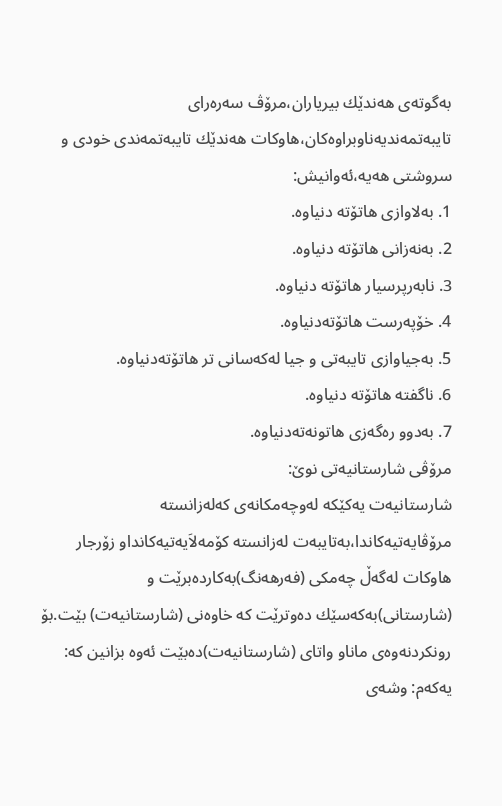به‌گوته‌ى هه‌ندێك بیریاران،مرۆڤ سه‌ره‌راى تایبه‌تمه‌ندیه‌ناوبراوه‌كان،هاوكات هه‌ندێك تایبه‌تمه‌ندى خودى و سروشتى هه‌یه‌،ئه‌وانیش:
1. به‌لاوازى هاتۆته‌ دنیاوه‌.
2. به‌نه‌زانى هاتۆته‌ دنیاوه‌.
3. نابه‌رپرسیار هاتۆته‌ دنیاوه‌.
4. خۆپه‌رست هاتۆته‌دنیاوه‌.
5. به‌جیاوازى تایبه‌تى و جیا له‌كه‌سانى تر هاتۆته‌دنیاوه‌.
6. ناگفته‌ هاتۆته‌ دنیاوه‌.
7. به‌دوو ره‌گه‌زى هاتونه‌ته‌دنیاوه‌.
مرۆڤى شارستانیه‌تى نوێ:
شارستانیه‌ت یه‌كێكه‌ له‌وچه‌مكانه‌ى كه‌له‌زانسته‌ مرۆڤایه‌تیه‌كاندا،به‌تایبه‌ت له‌زانسته‌ كۆمه‌لاَیه‌تیه‌كانداو زۆرجار هاوكات له‌گه‌ڵ چه‌مكى (فه‌رهه‌نگ)به‌كارده‌برێت و (شارستانى)به‌كه‌سێك ده‌وترێت كه‌ خاوه‌نى (شارستانیه‌ت) بێت.بۆ رونكردنه‌وه‌ى ماناو واتاى (شارستانیه‌ت)ده‌بێت ئه‌وه‌ بزانین كه‌:
یه‌كه‌م: وشه‌ى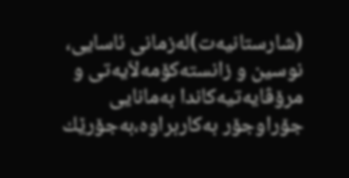(شارستانیه‌ت)له‌زمانى ئاسایی، نوسین و زانسته‌كۆمه‌لاَیه‌تى و مرۆڤایه‌تیه‌كاندا به‌مانایى جۆراوجۆر به‌كاربراوه‌،به‌جۆرێك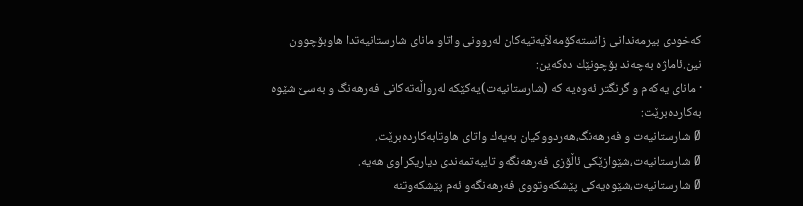كه‌خودى بیرمه‌ندانى زانسته‌كۆمه‌لاَیه‌تیه‌كان له‌روونى واتاو ماناى شارستانیه‌تدا هاوبۆچوون نین.ئاماژه‌ به‌چه‌ند بۆچونێك ده‌كه‌ین:
· ماناى یه‌كه‌م و گرنگتر ئه‌وه‌یه‌ كه‌ (شارستانیه‌ت)یه‌كێكه‌ له‌رواڵه‌ته‌كانى فه‌رهه‌نگ و به‌سێ شێوه‌ به‌كارده‌برێت:
Ø شارستانیه‌ت و فه‌رهه‌نگ،هه‌ردووكیان به‌یه‌ك واتاى هاوتابه‌كارده‌برێت.
Ø شارستانیه‌ت،شێوازێكى ئاڵۆزى فه‌رهه‌نگه‌و تایبه‌تمه‌ندى دیاریكراوى هه‌یه‌.
Ø شارستانیه‌ت،شێوه‌یه‌كى پێشكه‌وتووى فه‌رهه‌نگه‌و ئه‌م پێشكه‌وتنه‌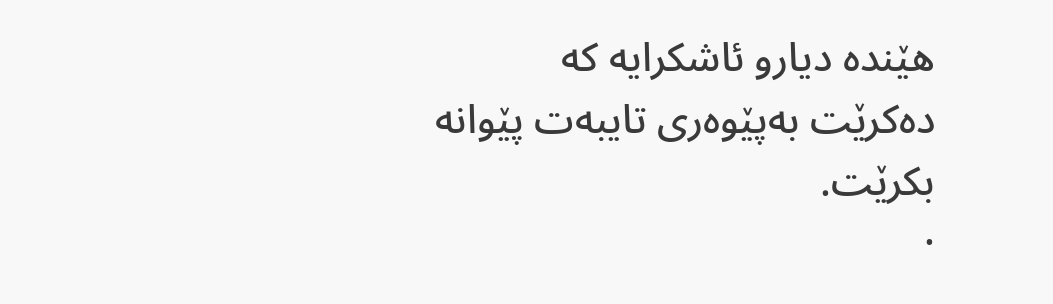هێنده‌ دیارو ئاشكرایه‌ كه‌ ده‌كرێت به‌پێوه‌رى تایبه‌ت پێوانه‌ بكرێت.
·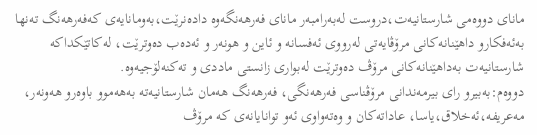ماناى دووه‌مى شارستانیه‌ت،دروست له‌به‌رامبه‌ر ماناى فه‌رهه‌نگه‌وه‌ داده‌نرێت،به‌ومانایه‌ى كه‌فه‌رهه‌نگ ته‌نها به‌ئه‌فكارو داهێنانه‌كانى مرۆڤایه‌تى له‌رووى ئه‌فسانه‌ و ئاین و هونه‌ر و ئه‌ده‌ب ده‌وترێت، له‌كاتێكداكه‌ شارستانیه‌ت به‌داهێنانه‌كانى مرۆڤ ده‌وترێت له‌بوارى زانستى ماددى و ته‌كنه‌لۆجیه‌وه‌.
دووه‌م:به‌بیرو راى بیرمه‌ندانى مرۆڤناسى فه‌رهه‌نگى، فه‌رهه‌نگ هه‌مان شارستانیه‌ته‌ به‌هه‌موو باوه‌رو هه‌ونه‌ر، مه‌عریفه‌،ئه‌خلاق،یاسا، عاداته‌كان و وه‌ته‌واوى ئه‌و توانایانه‌ى كه‌ مرۆڤ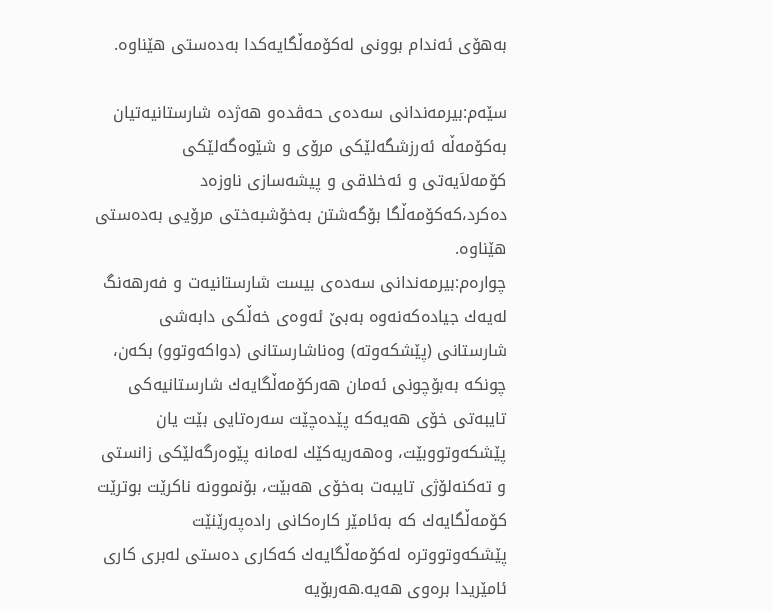به‌هۆى ئه‌ندام بوونى له‌كۆمه‌ڵگایه‌كدا به‌ده‌ستى هێناوه‌.

سێه‌م:بیرمه‌ندانى سه‌ده‌ى حه‌ڤده‌و هه‌ژده‌ شارستانیه‌تیان به‌كۆمه‌ڵه‌ ئه‌رزشگه‌لێكى مرۆى و شێوه‌گه‌لێكى كۆمه‌لاَیه‌تى و ئه‌خلاقى و پیشه‌سازى ناوزه‌د ده‌كرد،كه‌كۆمه‌ڵگا بۆگه‌شتن به‌خۆشبه‌ختى مرۆیى به‌ده‌ستى هێناوه‌.
چواره‌م:بیرمه‌ندانى سه‌ده‌ى بیست شارستانیه‌ت و فه‌رهه‌نگ له‌یه‌ك جیاده‌كه‌نه‌وه‌ به‌بێ ئه‌وه‌ى خه‌ڵكى دابه‌شى شارستانى (پێشكه‌وته‌) وه‌ناشارستانى (دواكه‌وتوو) بكه‌ن، چونكه‌ به‌بۆچونى ئه‌مان هه‌ركۆمه‌ڵگایه‌ك شارستانیه‌كى تایبه‌تى خۆى هه‌یه‌كه‌ پێده‌چێت سه‌ره‌تایى بێت یان پێشكه‌وتووبێت، وه‌هه‌ریه‌كێك له‌مانه‌ پێوه‌رگه‌لێكى زانستى و ته‌كنه‌لۆژى تایبه‌ت به‌خۆى هه‌بێت، بۆنموونه‌ ناكرێت بوترێت كۆمه‌ڵگایه‌ك كه‌ به‌ئامێر كاره‌كانى راده‌په‌رێنێت پێشكه‌وتووتره‌ له‌كۆمه‌ڵگایه‌ك كه‌كارى ده‌ستى له‌برى كارى ئامێریدا بره‌وى هه‌یه‌.هه‌ربۆیه‌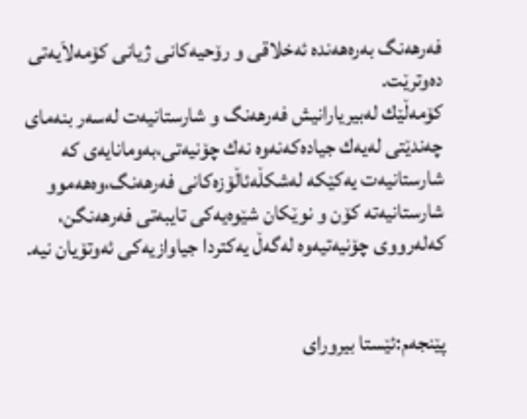فه‌رهه‌نگ به‌ره‌هه‌نده‌ ئه‌خلاقى و رۆحیه‌كانى ژیانى كۆمه‌لاَیه‌تى ده‌وترێت.
كۆمه‌ڵێك له‌بیریارانیش فه‌رهه‌نگ و شارستانیه‌ت له‌سه‌ر بنه‌ماى چه‌ندێتى له‌یه‌ك جیاده‌كه‌نه‌وه‌ نه‌ك چۆنیه‌تى،به‌ومانایه‌ى كه‌ شارستانیه‌ت یه‌كێكه‌ له‌شكڵه‌ئاڵۆزه‌كانى فه‌رهه‌نگ،وه‌هه‌موو شارستانیه‌ته‌ كۆن و نوێكان شێوه‌یه‌كى تایبه‌تى فه‌رهه‌نگن، كه‌له‌رووى چۆنیه‌تیه‌وه‌ له‌گه‌ڵ یه‌كتردا جیاوازیه‌كى ئه‌وتۆیان نیه‌.


پێنجه‌م:ئێستا بیروراى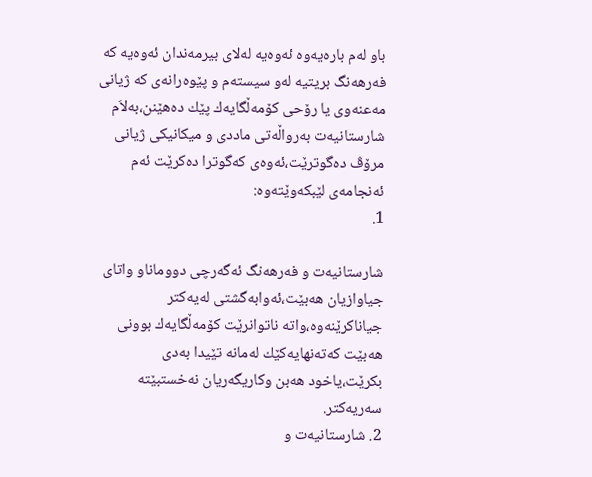باو له‌م باره‌یه‌وه‌ ئه‌وه‌یه‌ له‌لاى بیرمه‌ندان ئه‌وه‌یه‌ كه‌ فه‌رهه‌نگ بریتیه‌ له‌و سیسته‌م و پێوه‌رانه‌ى كه‌ ژیانى مه‌عنه‌وى یا رۆحى كۆمه‌ڵگایه‌ك پێك ده‌هێنن،به‌لاَم شارستانیه‌ت به‌رواڵه‌تى ماددى و میكانیكى ژیانى مرۆڤ ده‌گوترێت،ئه‌وه‌ى كه‌گوترا ده‌كرێت ئه‌م ئه‌نجامه‌ى لێبكه‌وێته‌وه‌:
1.

شارستانیه‌ت و فه‌رهه‌نگ ئه‌گه‌رچى دووماناو واتاى جیاوازیان هه‌بێت،ئه‌وابه‌گشتى له‌یه‌كتر جیاناكرێنه‌وه‌،واته‌ ناتوانرێت كۆمه‌ڵگایه‌ك بوونى هه‌بێت كه‌ته‌نهایه‌كێك له‌مانه‌ تێیدا به‌دى بكرێت،یاخود هه‌بن وكاریگه‌ریان نه‌خستبێته‌ سه‌ریه‌كتر.
2. شارستانیه‌ت و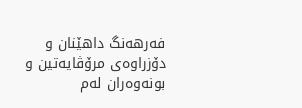فه‌رهه‌نگ داهێنان و دۆزراوه‌ى مرۆڤایه‌تین و بونه‌وه‌ران له‌م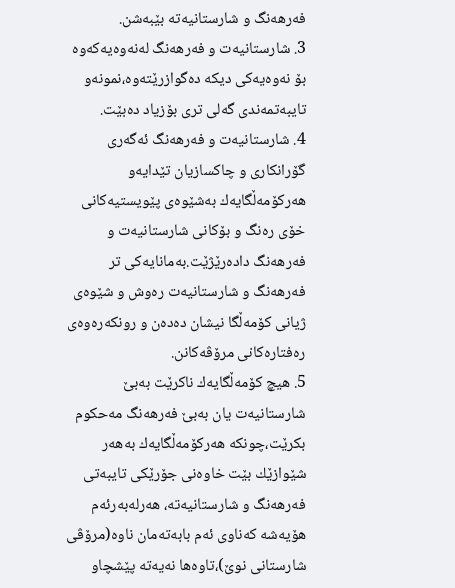فه‌رهه‌نگ و شارستانیه‌ته‌ بێبه‌شن.
3. شارستانیه‌ت و فه‌رهه‌نگ له‌نه‌وه‌یه‌كه‌وه‌ بۆ نه‌وه‌یه‌كى دیكه‌ ده‌گوازرێته‌وه‌،نمونه‌و تایبه‌تمه‌ندى گه‌لى ترى بۆزیاد ده‌بێت.
4. شارستانیه‌ت و فه‌رهه‌نگ ئه‌گه‌رى گۆرانكارى و چاكسازیان تێدایه‌و هه‌ركۆمه‌ڵگایه‌ك به‌شێوه‌ى پێویستیه‌كانى خۆى ره‌نگ و بۆكانى شارستانیه‌ت و فه‌رهه‌نگ داده‌رێژێت.به‌مانایه‌كى تر فه‌رهه‌نگ و شارستانیه‌ت ره‌وش و شێوه‌ى ژیانى كۆمه‌ڵگا نیشان ده‌ده‌ن و رونكه‌ره‌وه‌ى ره‌فتاره‌كانى مرۆڤه‌كانن.
5. هیچ كۆمه‌ڵگایه‌ك ناكرێت به‌بێ شارستانیه‌ت یان به‌بێ فه‌رهه‌نگ مه‌حكوم بكرێت،چونكه‌ هه‌ركۆمه‌ڵگایه‌ك به‌هه‌ر شێوازێك بێت خاوه‌نى جۆرێكى تایبه‌تى فه‌رهه‌نگ و شارستانیه‌ته‌، هه‌رله‌به‌رئه‌م هۆیه‌شه‌ كه‌ناوى ئه‌م بابه‌ته‌مان ناوه‌(مرۆڤى شارستانى نوێ)،تاوه‌ها نه‌یه‌ته‌ پێشچاو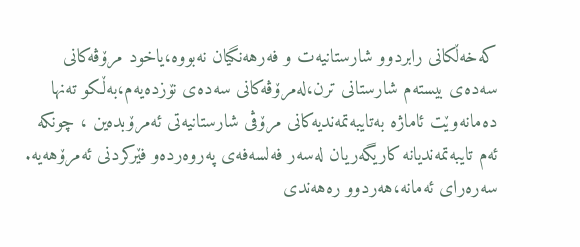كه‌خه‌ڵكانى رابردوو شارستانیه‌ت و فه‌رهه‌نگیان نه‌بووه‌،یاخود مرۆڤه‌كانى سه‌ده‌ى بیسته‌م شارستانى ترن،له‌مرۆڤه‌كانى سه‌ده‌ى نۆزده‌یه‌م،به‌ڵكو ته‌نها ده‌مانه‌وێت ئاماژه‌ به‌تایبه‌تمه‌ندیه‌كانى مرۆڤى شارستانیه‌تى ئه‌مرۆبده‌ین ، چونكه‌ ئه‌م تایبه‌تمه‌ندیانه‌ كاریگه‌ریان له‌سه‌ر فه‌لسه‌فه‌ى په‌روه‌رده‌و فێركردنى ئه‌مرۆهه‌یه‌.
سه‌ره‌راى ئه‌مانه‌،هه‌ردوو ره‌هه‌ندى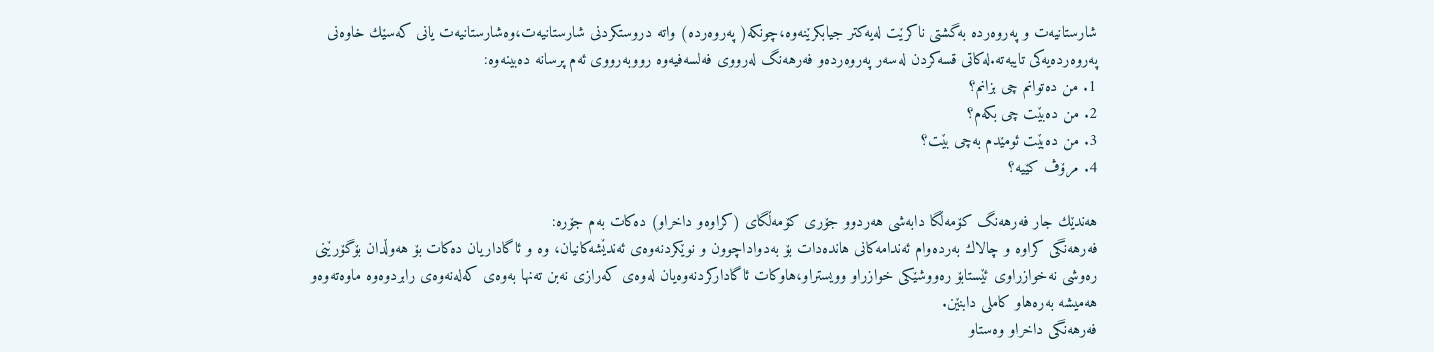شارستانیه‌ت و په‌روه‌رده‌ به‌گشتى ناكرێت له‌یه‌كتر جیابكرێنه‌وه‌،چونكه‌( په‌روه‌رده‌) واته‌ دروستكردنى شارستانیه‌ت،وه‌شارستانیه‌ت یانى كه‌سێك خاوه‌نى په‌روه‌رده‌یه‌كى تایبه‌ته‌.له‌كاتى قسه‌كردن له‌سه‌ر په‌روه‌رده‌و فه‌رهه‌نگ له‌رووى فه‌لسه‌فیه‌وه‌ رووبه‌رووى ئه‌م پرسانه‌ ده‌بینه‌وه‌:
1. من ده‌توانم چى بزانم؟
2. من ده‌بێت چى بكه‌م؟
3. من ده‌بێت ئومێدم به‌چى بێت؟
4. مرۆڤ كێیه‌؟

هه‌ندێك جار فه‌رهه‌نگ كۆمه‌ڵگا دابه‌شى هه‌ردوو جۆرى كۆمه‌ڵگاى (كراوه‌و داخراو) ده‌كات به‌م جۆره‌:
فه‌رهه‌نگى كراوه‌ و چالاك به‌رده‌وام ئه‌ندامه‌كانى هانده‌دات بۆ به‌دواداچوون و نوێكردنه‌وه‌ى ئه‌ندێشه‌كانیان، وه‌ و ئاگاداریان ده‌كات بۆ هه‌وڵدان بۆگۆرێنى ره‌وشى نه‌خوازراوى ئێستابۆ ره‌ووشێكى خوازراو وویستراو،هاوكات ئاگاداركردنه‌وه‌یان له‌وه‌ى كه‌رازى نه‌بن ته‌نها به‌وه‌ى كه‌له‌نه‌وه‌ى رابردوه‌وه‌ ماوه‌ته‌وه‌و هه‌میشه‌ به‌ره‌هاو كاملى دابنێن.
فه‌رهه‌نگى داخراو وه‌ستاو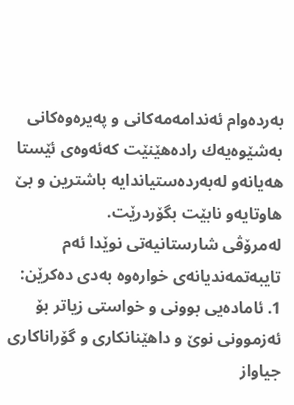به‌رده‌وام ئه‌ندامه‌مه‌كانى و په‌یره‌وه‌كانى به‌شێوه‌یه‌ك راده‌هێنێت كه‌ئه‌وه‌ى ئێستا هه‌یانه‌و له‌به‌رده‌ستیاندایه‌ باشترین و بێ هاوتایه‌و نابێت بگۆردرێت.
له‌مرۆڤى شارستانیه‌تى نوێدا ئه‌م تایبه‌تمه‌ندیانه‌ى خواره‌وه‌ به‌دى ده‌كرێن:
1. ئاماده‌یى بوونى و خواستى زیاتر بۆ ئه‌زموونى نوێ و داهێنانكارى و گۆراناكارى جیاواز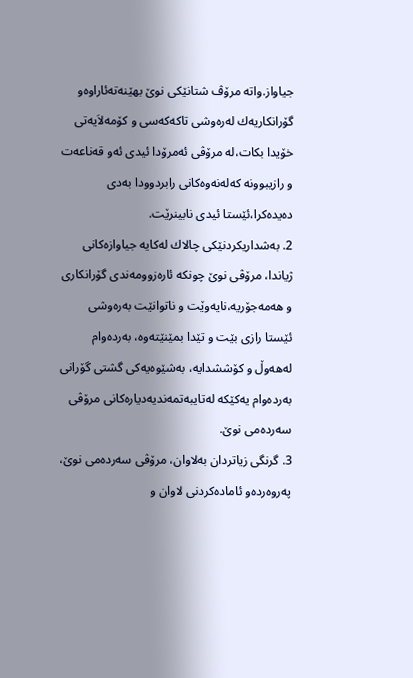جیاواز.واته‌ مرۆڤ شتانێكى نوێ بهێنه‌ته‌ئاراوه‌و گۆرانكاریه‌ك له‌ره‌وشى تاكه‌كه‌سى و كۆمه‌لاَیه‌تى خۆیدا بكات،له‌ مرۆڤى ئه‌مرۆدا ئیدى ئه‌و قه‌ناعه‌ت و رازیبوونه‌ كه‌له‌نه‌وه‌كانى رابردوودا به‌دى ده‌یده‌كرا،ئێستا ئیدى نابینرێت.
2. به‌شداریكردنێكى چالاك له‌كایه‌ جیاوازه‌كانى ژیاندا، مرۆڤى نوێ چونكه‌ ئاره‌زوومه‌ندى گۆرانكارى و هه‌مه‌جۆریه‌،نایه‌وێت و ناتوانێت به‌ره‌وشى ئێستا رازى بێت و تێدا بمێنێته‌وه‌، به‌رده‌وام له‌هه‌وڵ و كۆششدایه‌، به‌شێوه‌یه‌كى گشتى گۆرانى به‌رده‌وام یه‌كێكه‌ له‌تایبه‌تمه‌ندیه‌دیاره‌كانى مرۆڤى سه‌رده‌مى نوێ.
3. گرنگى زیاتردان به‌لاوان، مرۆڤى سه‌رده‌مى نوێ، په‌روه‌رده‌و ئاماده‌كردنى لاوان و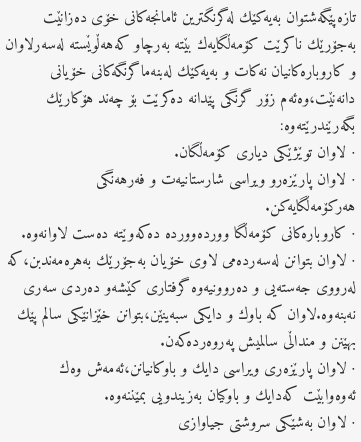تازه‌پێگه‌شتوان به‌یه‌كێك له‌گرنگترین ئامانجه‌كانى خۆى ده‌زانێت به‌جۆرێك ناكرێت كۆمه‌ڵگایه‌ك بێته‌ به‌رچاو كه‌هه‌ڵوێسته‌ له‌سه‌رلاوان و كاروباره‌كانیان نه‌كات و به‌یه‌كێك له‌بنه‌ماگرنگه‌كانى خۆیانى دانه‌نێت،وه‌ئه‌م زۆر گرنگى پێدانه‌ ده‌كرێت بۆ چه‌ند هۆكارێك بگه‌رێندرێته‌وه‌:
· لاوان توێژێكى دیارى كۆمه‌ڵگان.
· لاوان پارێزه‌رو ویراسى شارستانیه‌ت و فه‌رهه‌نگى هه‌ركۆمه‌ڵگایه‌كن.
· كاروباره‌كانى كۆمه‌ڵگا وورده‌وورده‌ ده‌كه‌وێته‌ ده‌ست لاوانه‌وه‌.
· لاوان بتوانن له‌سه‌رده‌مى لاوى خۆیان به‌جۆرێك به‌هره‌مه‌ندبن،كه‌ له‌رووى جه‌سته‌یى و ده‌روونیه‌وه‌ گرفتارى كێشه‌و ده‌ردى سه‌رى نه‌بنه‌وه‌.لاوان كه‌ باوك و دایكى سبه‌ینێن،بتوانن خێزانێكى سالم پێك بهێنن و منداڵى سالمیش په‌روه‌رده‌كه‌ن.
· لاوان پارێزه‌رى ویراسى دایك و باوكانیانن،ئه‌مه‌ش وه‌ك ئه‌وه‌وابێت كه‌دایك و باوكیان به‌زیندویى بمێننه‌وه‌.
· لاوان به‌شێكى سروشتى جیاوازى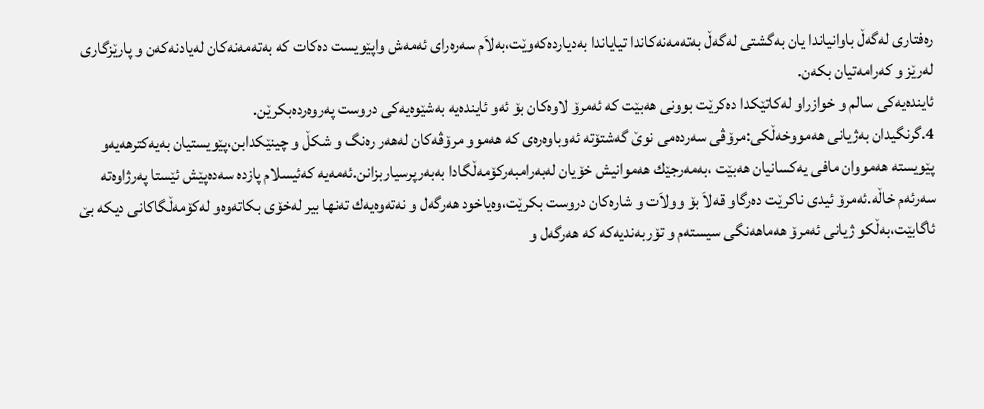ره‌فتارى له‌گه‌ڵ باوانیاندا یان به‌گشتى له‌گه‌ڵ به‌ته‌مه‌نه‌كاندا تیایاندا به‌دیارده‌كه‌وێت،به‌لاَم سه‌ره‌راى ئه‌مه‌ش واپێویست ده‌كات كه‌ به‌ته‌مه‌نه‌كان له‌یادنه‌كه‌ن و پارێزگارى له‌رێز و كه‌رامه‌تیان بكه‌ن.
ئاینده‌یه‌كى سالم و خوازراو له‌كاتێكدا ده‌كرێت بوونى هه‌بێت كه‌ ئه‌مرۆ لاوه‌كان بۆ ئه‌و ئاینده‌یه‌ به‌شێوه‌یه‌كى دروست په‌روه‌رده‌بكرێن.
4.گرنگیدان به‌ژیانى هه‌مووخه‌ڵكى:مرۆڤى سه‌رده‌مى نوێ گه‌شتۆته‌ ئه‌وباوه‌ره‌ى كه‌ هه‌موو مرۆڤه‌كان له‌هه‌ر ره‌نگ و شكڵ و چینێكدابن،پێویستیان به‌یه‌كترهه‌یه‌و پێویسته‌ هه‌مووان مافى یه‌كسانیان هه‌بێت ،به‌مه‌رجێك هه‌موانیش خۆیان له‌به‌رامبه‌ركۆمه‌ڵگادا به‌به‌رپرسیاربزانن.ئه‌مه‌یه‌ كه‌ئیسلام پازده‌ سه‌ده‌پێش ئێستا په‌رژاوه‌ته‌ سه‌رئه‌م خاڵه‌.ئه‌مرۆ ئیدى ناكرێت ده‌رگاو قه‌لاَ بۆ وولاَت و شاره‌كان دروست بكرێت،وه‌یاخود هه‌رگه‌ل و نه‌ته‌وه‌یه‌ك ته‌نها بیر له‌خۆى بكاته‌وه‌و له‌كۆمه‌ڵگاكانى دیكه‌ بێ ئاگابێت،به‌ڵكو ژیانى ئه‌مرۆ هه‌ماهه‌نگى سیسته‌م و تۆربه‌ندیه‌كه‌ كه‌ هه‌رگه‌ل و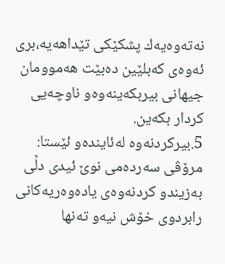نه‌ته‌وه‌یه‌ك پشكێكى تێداهه‌یه‌،برى ئه‌وه‌ى كه‌بلێین ده‌بێت هه‌موومان جیهانى بیربكه‌ینه‌وه‌و ناوچه‌یى كردار بكه‌ین.
5.بیركردنه‌وه‌ له‌ئاینده‌و ئێستا: مرۆڤى سه‌رده‌مى نوێ ئیدى دڵى به‌زیندو كردنه‌وه‌ى یاده‌وه‌ریه‌كانى رابردوى خۆش نیه‌و ته‌نها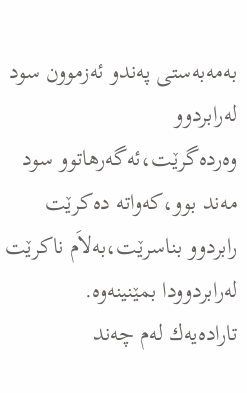به‌مه‌به‌ستى په‌ندو ئه‌زموون سود له‌رابردوو وه‌رده‌گرێت،ئه‌گه‌رهاتوو سود مه‌ند بوو،كه‌واته‌ ده‌كرێت رابردوو بناسرێت،به‌لاَم ناكرێت له‌رابردوودا بمێنینه‌وه‌.
تاراده‌یه‌ك له‌م چه‌ند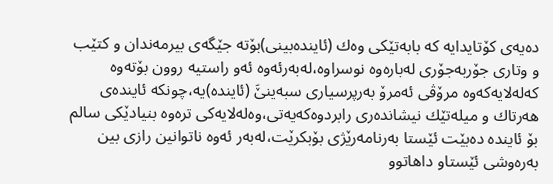ده‌یه‌ى كۆتایدایه‌ كه‌ بابه‌تێكى وه‌ك (ئاینده‌بینى)بۆته‌ جێگه‌ى بیرمه‌ندان و كتێب و وتارى جۆربه‌جۆرى له‌باره‌وه‌ نوسراوه‌،له‌به‌رئه‌وه‌ ئه‌و راستیه‌ روون بۆته‌وه‌ كه‌له‌لایه‌كه‌وه‌ مرۆڤى ئه‌مرۆ به‌رپرسیارى سبه‌ینێَ (ئاینده‌)یه‌،چونكه‌ ئاینده‌ى هه‌رتاك و میله‌تێك نیشانده‌رى رابردوه‌كه‌یه‌تى،وه‌له‌لایه‌كى تره‌وه‌ بنیادێكى سالم بۆ ئاینده‌ ده‌بێت ئێستا به‌رنامه‌رێژى بۆبكرێت،له‌به‌ر ئه‌وه‌ ناتوانین رازى بین به‌ره‌وشى ئێستاو داهاتوو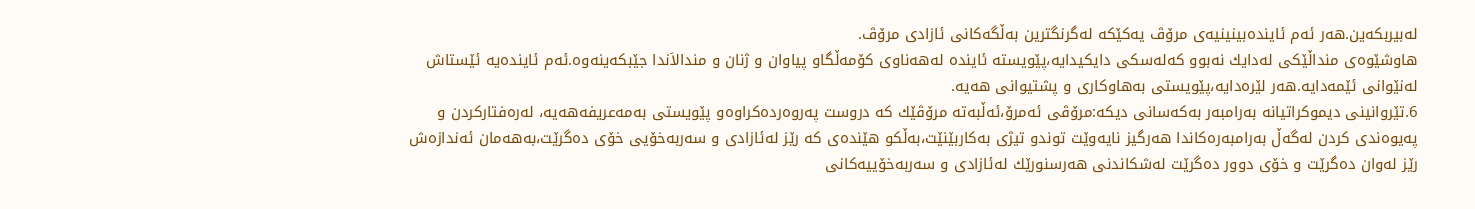له‌بیربكه‌ین.هه‌ر ئه‌م ئاینده‌بینینیه‌ى مرۆڤ یه‌كێكه‌ له‌گرنگترین به‌ڵگه‌كانى ئازادى مرۆڤ.
هاوشێوه‌ى منداڵێكى له‌دایك نه‌بوو كه‌له‌سكى دایكیدایه‌،پێویسته‌ ئاینده‌ له‌هه‌ناوى كۆمه‌ڵگاو پیاوان و ژنان و مندالاَندا جێبكه‌ینه‌وه‌.ئه‌م ئاینده‌یه‌ ئێستاش له‌نێوانى ئێمه‌دایه‌.هه‌ر لێره‌دایه‌،پێویستى به‌هاوكارى و پشتیوانى هه‌یه‌.
6.تێروانینى دیموكراتیانه‌ به‌رامبه‌ر به‌كه‌سانى دیكه‌:مرۆڤى ئه‌مرۆ،ئه‌ڵبه‌ته‌ مرۆڤێك كه‌ دروست په‌روه‌رده‌كراوه‌و پێویستى به‌مه‌عریفه‌هه‌یه‌، له‌ره‌فتاركردن و په‌یوه‌ندى كردن له‌گه‌ڵ به‌رامبه‌ره‌كاندا هه‌رگیز نایه‌وێت توندو تیژى به‌كاربێنێت،به‌ڵكو هێنده‌ى كه‌ رێز له‌ئازادى و سه‌ربه‌خۆیى خۆى ده‌گرێت،به‌هه‌مان ئه‌ندازه‌ش رێز له‌وان ده‌گرێت و خۆى دوور ده‌گرێت له‌شكاندنى هه‌رسنورێك له‌ئازادى و سه‌ربه‌خۆییه‌كانى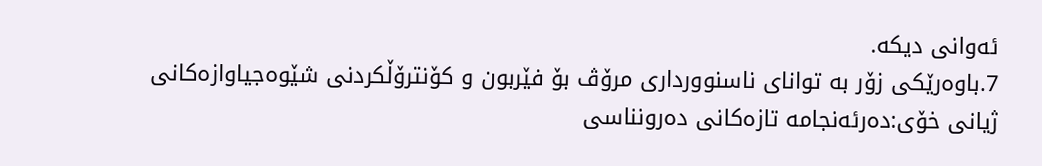ئه‌وانى دیكه‌.
7.باوه‌رێكى زۆر به‌ تواناى ناسنووردارى مرۆڤ بۆ فێربون و كۆنترۆڵكردنى شێوه‌جیاوازه‌كانى ژیانى خۆی:ده‌رئه‌نجامه‌ تازه‌كانى ده‌رونناسى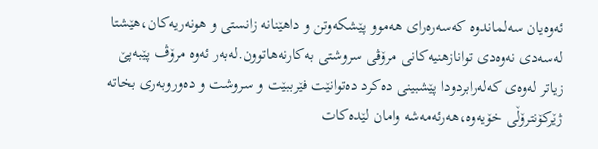ئه‌وه‌یان سه‌لماندوه‌ كه‌سه‌ره‌راى هه‌موو پێشكه‌وتن و داهێنانه‌ زانستى و هونه‌ریه‌كان،هێشتا له‌سه‌دى نه‌وه‌دى توانازهنیه‌كانى مرۆڤى سروشتى به‌كارنه‌هاتوون.له‌به‌ر ئه‌وه‌ مرۆڤ پێبه‌پێ زیاتر له‌وه‌ى كه‌له‌رابردودا پێشبینى ده‌كرد ده‌توانێت فێرببێت و سروشت و ده‌وروبه‌رى بخاته‌ ژێركۆنترۆڵى خۆیه‌وه‌،هه‌رئه‌مه‌شه‌ وامان لێده‌كات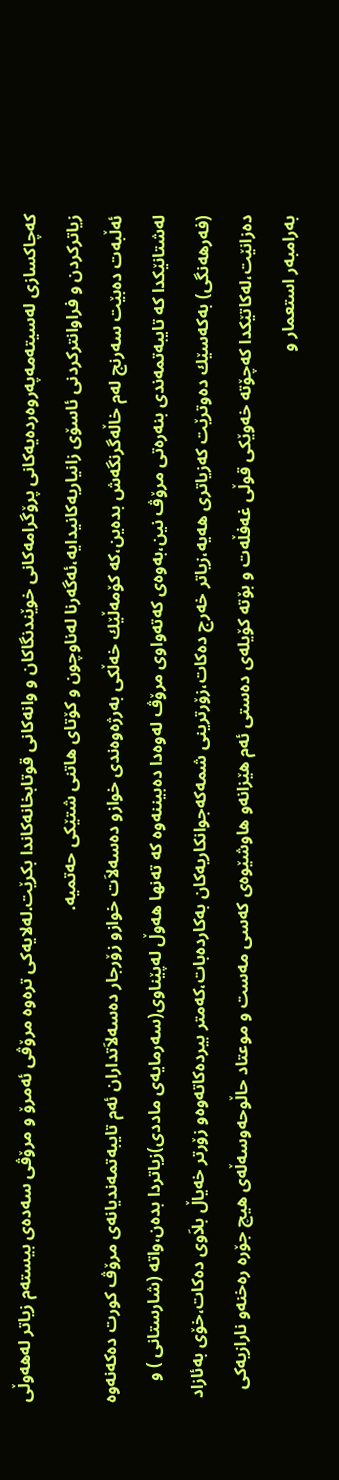كه‌چاكسازى له‌سیته‌مه‌په‌روه‌رده‌یه‌كانى پرۆگرامه‌كانى خوێندنگاكان و وانه‌كانى قوتابخانه‌كاندا بكرێت.له‌لایه‌كى تره‌وه‌ مرۆڤى ئه‌مرۆ و مرۆڤى سه‌ده‌ى بیسته‌م زیاتر له‌هه‌وڵى زیاتركردن و فراوانتركردنى ئاسۆى زانیاریه‌كانیدایه‌،ئه‌گه‌رنا له‌ناوچون و كۆتاى هاتنى شتێكى حه‌تمیه‌.
ئه‌ڵبه‌ت ده‌بێت سه‌رنج له‌م خاڵه‌گرنگه‌ش بده‌ین،كه‌ كۆمه‌ڵێك خه‌ڵكى به‌رژه‌وه‌ندى خوازو ده‌سه‌لاَت خوازو زۆرجار ده‌سه‌لاَتداران ئه‌م تایبه‌تمه‌ندیانه‌ى مرۆڤ كورت ده‌كه‌نه‌وه‌ له‌شتانێكدا كه‌ تایبه‌تمه‌ندى بنه‌ره‌تى مرۆڤ نین،به‌وه‌ى كه‌ته‌واوى مرۆڤ له‌وه‌دا ده‌بیننه‌وه‌ كه‌ ته‌نها هه‌وڵ له‌پێناوى(سه‌رمایه‌ى ماددى)زیاتردا بده‌ن،واته‌ (شارستانى ) و (فه‌رهه‌نگى) به‌كه‌سێك ده‌وترێت كه‌زیاترى هه‌یه‌،زیاتر خه‌رج ده‌كات،زۆرترینى شمه‌كه‌جوانكاریه‌كان به‌كارده‌بات،كه‌متر بیرده‌كاته‌وه‌و زۆرتر خه‌یاڵ بلاَوى ده‌كات،خۆى به‌ئازاد ده‌زانێت،له‌كاتێكدا كه‌چۆته‌ خه‌وێكى قوڵى غه‌فڵه‌ت و بۆته‌ كۆیله‌ى ده‌ستى ئه‌م هێزانه‌و هاوشێوه‌ى كه‌سى مه‌ست و موعتاد حاڵوحه‌وسه‌ڵه‌ى هیچ جۆره‌ ره‌خنه‌و نارازیه‌كى به‌رامبه‌ر استعمار و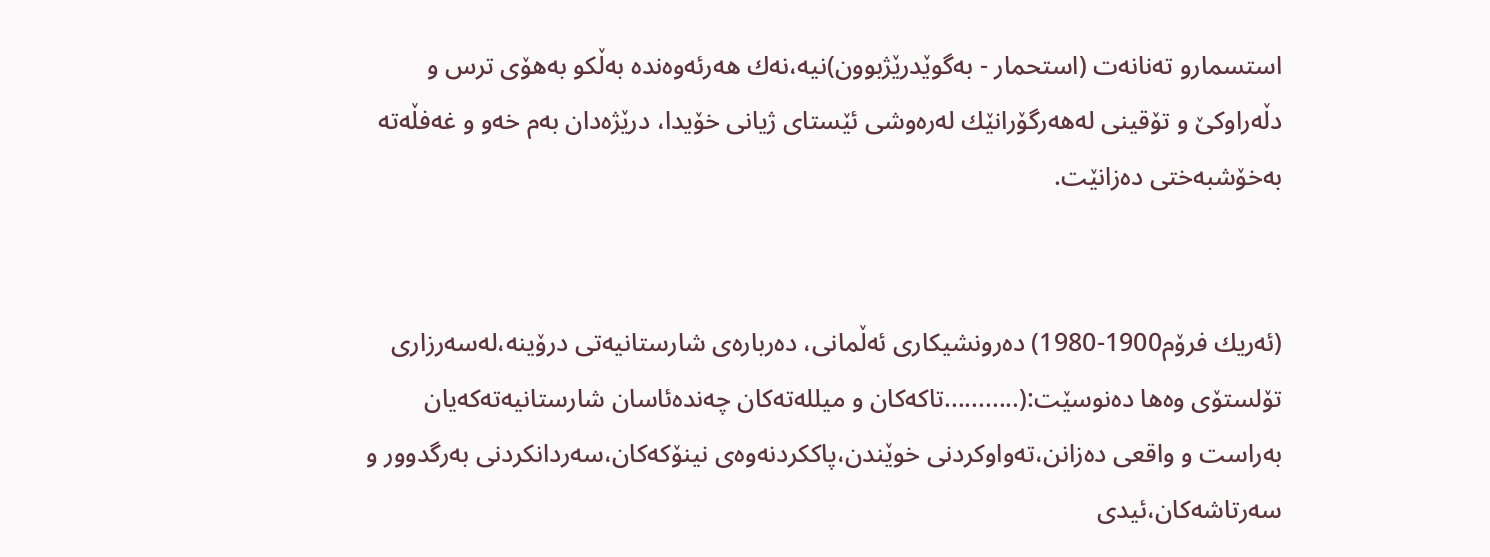استسمارو ته‌نانه‌ت (استحمار - به‌گوێدرێژبوون)نیه‌،نه‌ك هه‌رئه‌وه‌نده‌ به‌ڵكو به‌هۆى ترس و دڵه‌راوكێ و تۆقینى له‌هه‌رگۆرانێك له‌ره‌وشى ئێستاى ژیانى خۆیدا، درێژه‌دان به‌م خه‌و و غه‌فڵه‌ته‌ به‌خۆشبه‌ختى ده‌زانێت.


(ئه‌ریك فرۆم1900-1980) ده‌رونشیكارى ئه‌ڵمانى، ده‌رباره‌ى شارستانیه‌تى درۆینه‌،له‌سه‌رزارى تۆلستۆى وه‌ها ده‌نوسێت:(...........تاكه‌كان و میلله‌ته‌كان چه‌نده‌ئاسان شارستانیه‌ته‌كه‌یان به‌راست و واقعى ده‌زانن،ته‌واوكردنى خوێندن،پاككردنه‌وه‌ى نینۆكه‌كان،سه‌ردانكردنى به‌رگدوور و سه‌رتاشه‌كان،ئیدى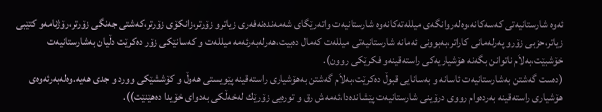ئه‌وه‌ شارستانیه‌تى كه‌سه‌كانه‌،وه‌له‌روانگه‌ى میلله‌ته‌كانه‌وه‌ شارستانیه‌ت واته‌رێگاى شه‌مه‌نده‌نه‌فه‌رى زیاترو زۆرتر،زانكۆى زۆرتر،كه‌شتى جه‌نگى زۆرتر،رۆژنامه‌و كتێبى زیاتر،حزبى زۆرو په‌رله‌مانى كاراتر،به‌بوونى ئه‌مانه‌ شارستانیه‌تى میلله‌ت كه‌مال ده‌بیت،هه‌رله‌به‌رئه‌مه‌ میلله‌ت و كه‌سانێكى زۆر ده‌كرێت دڵیان به‌شارستانیه‌ت خۆشبێت،به‌لاَم ناتوانن بگه‌نه‌ هۆشیاریه‌كى راسته‌قینه‌و فكرێكى روون).
(ده‌ست گه‌شتن به‌شارستانیه‌ت ئاسانه‌ و به‌سانایى قبوڵ ده‌كرێت،به‌لاَم گه‌شتن به‌هۆشیارى راسته‌قینه‌ پێویستى هه‌وڵ و كۆششێكى وورد و جدى هه‌یه‌.وه‌له‌به‌رئه‌وه‌ى هۆشیارى راسته‌قینه‌ به‌رده‌وام رووى درۆینى شارستانیه‌ت پێشانده‌دا،ئه‌مه‌ش رق و توره‌یى زۆرێك له‌خه‌ڵكى به‌دواى خۆیدا ده‌هێنێت)).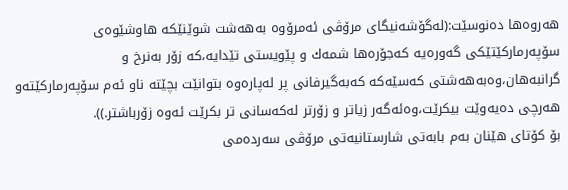هه‌روه‌ها ده‌نوسێت:(له‌گۆشه‌نیگاى مرۆڤى ئه‌مرۆوه‌ به‌هه‌شت شوێنێكه‌ هاوشێوه‌ى سۆپه‌رماركێتێكى گه‌وره‌یه‌ كه‌جۆره‌ها شمه‌ك و پێویستى تێدایه‌،كه‌ زۆر به‌نرخ و گرانبه‌هان،وه‌به‌هه‌شتى كه‌سێه‌كه‌ كه‌به‌گیرفانى پر له‌پاره‌وه‌ بتوانێت بچێته‌ ناو ئه‌م سۆپه‌رماركێته‌و هه‌رچى ده‌یه‌وێت بیكرێت،وه‌ئه‌گه‌ر زیاتر و زۆرتر له‌كه‌سانى تر بكرێت ئه‌وه‌ زۆرباشتر.)).
بۆ كۆتاى هێنان به‌م بابه‌تى شارستانیه‌تى مرۆڤى سه‌رده‌مى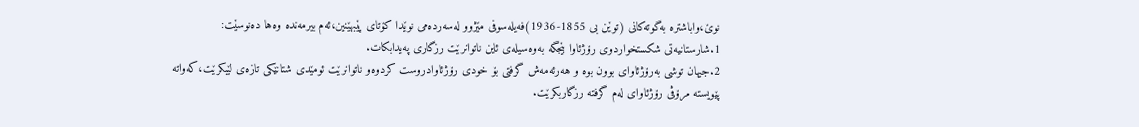نوێ،واباشتره‌ به‌گوته‌كانى (توێن بى 1855-1936)فه‌یله‌سوفى مێژوو له‌سه‌رده‌مى نوێدا كۆتاى پێبهێنین،ئه‌م بیرمه‌نده‌ وه‌ها ده‌نوسێت:
1.شارستانیه‌تى شكستخواردوى رۆژئاوا بێجگه‌ به‌وه‌سیله‌ى ئاین ناتوانرێت رزگارى په‌یدابكات.
2.جیهان توشى به‌رۆژئاواى بوون بوه‌ و هه‌رئه‌مه‌ش گرفتى بۆ خودى رۆژئاوادروست كردوه‌و ناتوانرێت ئومێدى شتانێكى تازه‌ى لێبكرێت،كه‌واته‌ پێویسته‌ مرۆڤى رۆژئاواى له‌م گرفته‌ رزگاربكرێت.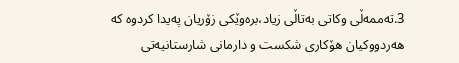3.ته‌ممه‌ڵى وكاتى به‌تاڵى زیاد،بره‌وێكى زۆریان په‌یدا كردوه‌ كه‌ هه‌ردووكیان هۆكارى شكست و دارمانى شارستانیه‌تى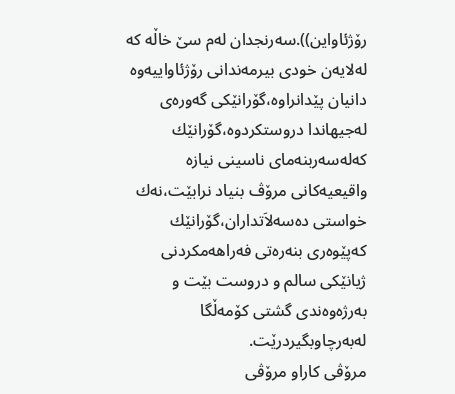رۆژئاواین)).سه‌رنجدان له‌م سێ خاڵه‌ كه‌ له‌لایه‌ن خودى بیرمه‌ندانى رۆژئاواییه‌وه‌ دانیان پێدانراوه‌،گۆرانێكى گه‌وره‌ى له‌جیهاندا دروستكردوه‌،گۆرانێك كه‌له‌سه‌ربنه‌ماى ناسینى نیازه‌ واقیعیه‌كانى مرۆڤ بنیاد نرابێت،نه‌ك خواستى ده‌سه‌لاَتداران،گۆرانێك كه‌پێوه‌رى بنه‌ره‌تى فه‌راهه‌مكردنى ژیانێكى سالم و دروست بێت و به‌رژه‌وه‌ندى گشتى كۆمه‌ڵگا له‌به‌رچاوبگیردرێت.
مرۆڤى كاراو مرۆڤى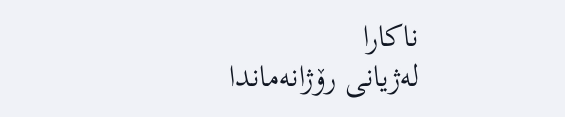ناكارا
له‌ژیانى رۆژانه‌ماندا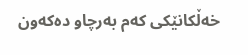خه‌ڵكانێكى كه‌م به‌رچاو ده‌كه‌ون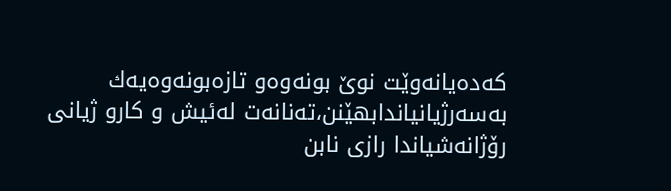كه‌ده‌یانه‌وێت نوێ بونه‌وه‌و تازه‌بونه‌وه‌یه‌ك به‌سه‌رژیانیاندابهێنن،ته‌نانه‌ت له‌ئیش و كارو ژیانى رۆژانه‌شیاندا رازى نابن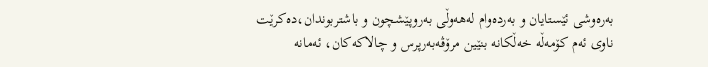به‌ره‌وشى ئێستایان و به‌رده‌وام له‌هه‌وڵى به‌روپێشچون و باشتربوندان،ده‌كرێت ناوى ئه‌م كۆمه‌ڵه‌ خه‌ڵكانه‌ بنێین مرۆڤه‌به‌رپرس و چالاكه‌كان، ئه‌مانه‌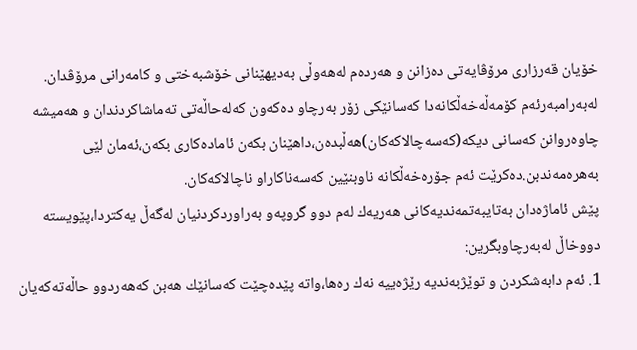خۆیان قه‌رزارى مرۆڤایه‌تى ده‌زانن و هه‌رده‌م له‌هه‌وڵى به‌دیهێنانى خۆشبه‌ختى و كامه‌رانى مرۆڤدان.
له‌به‌رامبه‌رئه‌م كۆمه‌ڵه‌خه‌ڵكانه‌دا كه‌سانێكى زۆر به‌رچاو ده‌كه‌ون كه‌له‌حاڵه‌تى ته‌ماشاكردندان و هه‌میشه‌ چاوه‌روانن كه‌سانى دیكه‌(كه‌سه‌چالاكه‌كان)هه‌ڵبده‌ن،داهێنان بكه‌ن ئاماده‌كارى بكه‌ن،ئه‌مان لێى به‌هره‌مه‌ندبن.ده‌كرێت ئه‌م جۆره‌خه‌ڵكانه‌ ناوبنێین كه‌سه‌ناكاراو ناچالاكه‌كان.
پێش ئاماژه‌دان به‌تایبه‌تمه‌ندیه‌كانى هه‌ریه‌ك له‌م دوو گروپه‌و به‌راوردكردنیان له‌گه‌ڵ یه‌كتردا،پێویسته‌ دووخاڵ له‌به‌رچاوبگرین:
1. ئه‌م دابه‌شكردن و توێژبه‌ندیه‌ رێژه‌ییه‌ نه‌ك ره‌ها،واته‌ پێده‌چێت كه‌سانێك هه‌بن كه‌هه‌ردوو حاڵه‌ته‌كه‌یان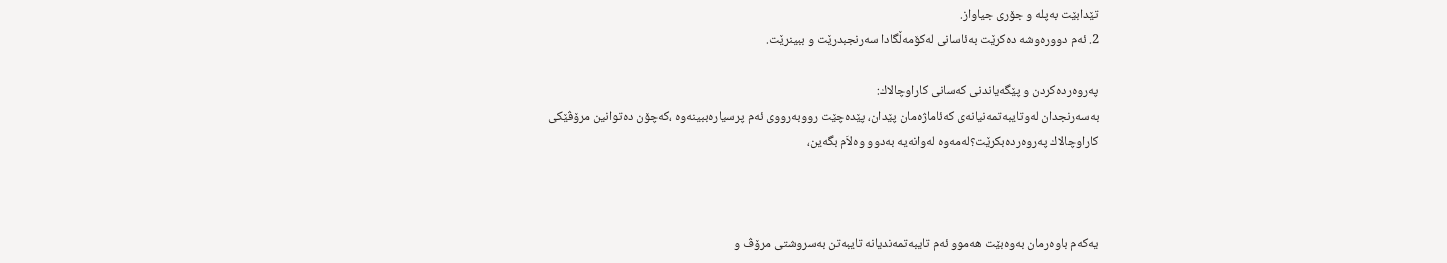تێدابێت به‌پله‌ و جۆرى جیاواز.
2. ئه‌م دووره‌وشه‌ ده‌كرێت به‌ئاسانى له‌كۆمه‌ڵگادا سه‌رنجبدرێت و ببینرێت.

په‌روه‌رده‌كردن و پێگه‌یاندنى كه‌سانى كاراوچالاك:
به‌سه‌رنجدان له‌وتایبه‌تمه‌نیانه‌ى كه‌ئاماژه‌مان پێدان، پێده‌چێت رووبه‌رووى ئه‌م پرسیاره‌ببینه‌وه‌ ،كه‌چۆن ده‌توانین مرۆڤێكى كاراوچالاك په‌روه‌رده‌بكرێت؟له‌مه‌وه‌ له‌وانه‌یه‌ به‌دوو وه‌لاَم بگه‌ین،



یه‌كه‌م باوه‌رمان به‌وه‌بێت هه‌موو ئه‌م تایبه‌تمه‌ندیانه‌ تایبه‌تن به‌سروشتى مرۆڤ و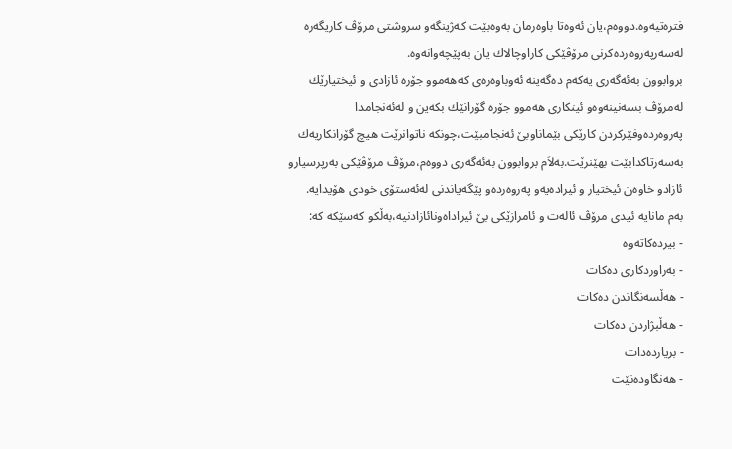فتره‌تیه‌وه‌.دووه‌م،یان ئه‌وه‌تا باوه‌رمان به‌وه‌بێت كه‌ژینگه‌و سروشتى مرۆڤ كاریگه‌ره‌ له‌سه‌رپه‌روه‌رده‌كرنى مرۆڤێكى كاراوچالاك یان به‌پێچه‌وانه‌وه‌.
بروابوون به‌ئه‌گه‌رى یه‌كه‌م ده‌گه‌ینه‌ ئه‌وباوه‌ره‌ى كه‌هه‌موو جۆره‌ ئازادى و ئیختیارێك له‌مرۆڤ بسه‌نینه‌وه‌و ئینكارى هه‌موو جۆره‌ گۆرانێك بكه‌ین و له‌ئه‌نجامدا په‌روه‌رده‌وفێركردن كارێكى بێماناوبێ ئه‌نجامبێت،چونكه‌ ناتوانرێت هیچ گۆرانكاریه‌ك به‌سه‌رتاكدابێت بهێنرێت.به‌لاَم بروابوون به‌ئه‌گه‌رى دووه‌م،مرۆڤ مرۆڤێكى به‌رپرسیارو ئازادو خاوه‌ن ئیختیار و ئیراده‌یه‌و په‌روه‌رده‌و پێگه‌یاندنى له‌ئه‌ستۆى خودى هۆیدایه‌.
به‌م مانایه‌ ئیدى مرۆڤ ئاله‌ت و ئامرازێكى بێ ئیراداه‌ونائازادنیه‌،به‌ڵكو كه‌سێكه‌ كه‌:
- بیرده‌كاته‌وه‌
- به‌راوردكارى ده‌كات
- هه‌ڵسه‌نگاندن ده‌كات
- هه‌ڵبژاردن ده‌كات
- بریارده‌دات
- هه‌نگاوده‌نێت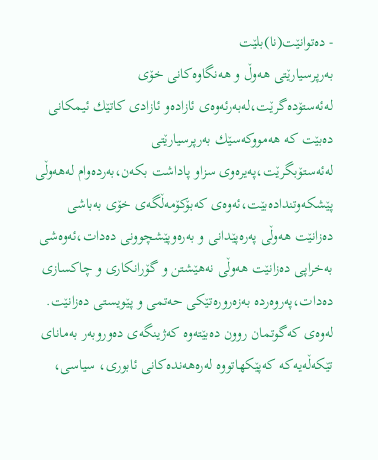- ده‌توانێت(نا)بلێت
به‌رپرسیارێتى هه‌وڵ و هه‌نگاوه‌كانى خۆی له‌ئه‌ستۆده‌گرێت،له‌به‌رئه‌وه‌ى ئازاده‌و ئازادى كاتێك ئیمكانى ده‌بێت كه‌ هه‌مووكه‌سێك به‌رپرسیارێتى له‌ئه‌ستۆبگرێت،په‌یره‌وى سزاو پاداشت بكه‌ن،به‌رده‌وام له‌هه‌وڵى پێشكه‌وتنداده‌بێت،ئه‌وه‌ى كه‌بۆكۆمه‌ڵگه‌ى خۆى به‌باشى ده‌زانێت هه‌وڵى په‌ره‌پێدانى و به‌ره‌وپێشچوونى ده‌دات،ئه‌وه‌شى به‌خراپى ده‌زانێت هه‌وڵى نه‌هێشتن و گۆرانكارى و چاكسازى ده‌دات،په‌روه‌رده‌ به‌زه‌روره‌تێكى حه‌تمى و پێویستى ده‌زانێت.
له‌وه‌ى كه‌گوتمان روون ده‌بێته‌وه‌ كه‌ژینگه‌ى ده‌وروبه‌ر به‌ماناى تێكه‌ڵه‌یه‌كه‌ كه‌پێكهاتووه‌ له‌ره‌هه‌نده‌كانى ئابورى، سیاسى،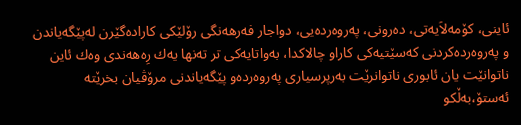ئاینى، كۆمه‌لاَیه‌تى، ده‌رونى، په‌روه‌رده‌یى، دواجار فه‌رهه‌نگى رۆلێكى كاراده‌گێرن له‌پێگه‌یاندن و په‌روه‌رده‌كردنى كه‌سێتیه‌كى كاراو چالاكدا، به‌واتایه‌كى تر ته‌نها یه‌ك رِه‌هه‌ندى وه‌ك ئاین ناتوانێت یان ئابورى ناتوانرێت به‌رپرسیارى په‌روه‌رده‌و پێگه‌یاندنى مرۆڤیان بخرێته‌ ئه‌ستۆ،به‌ڵكو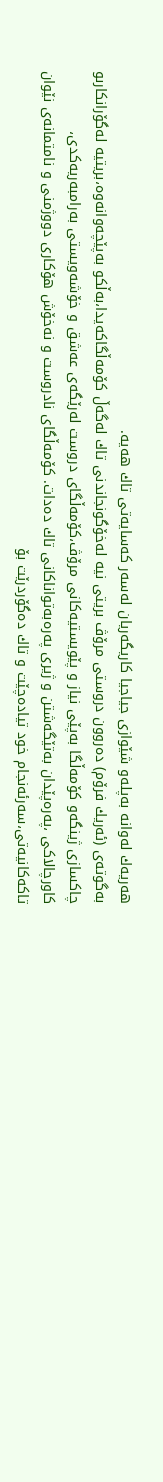هه‌ریه‌ك له‌وانه‌ به‌پله‌و شێوازى جیاجیا كاریگه‌ریان له‌سه‌ر كه‌سایه‌تى تاك هه‌یه‌.
به‌گوته‌ى (ئه‌ریك فرۆم) ده‌روون دروستى مرۆڤ بریتى نیه‌ له‌خۆگونجاندنى تاك له‌گه‌ڵ كۆمه‌ڵگاكه‌یدا،به‌ڵكو به‌پێچه‌وانه‌وه‌،بریتیه‌ له‌گۆرانكارىو چاكسازى ژینگه‌و كۆمه‌ڵگا به‌پێى نیاز و پێویستیه‌كانى مرۆڤ،كۆمه‌ڵگاى دروست له‌رێگه‌ى عه‌شق و خۆشه‌ویستى به‌رامبه‌ریه‌كدى، كاورچالاكى ،په‌ره‌پێدان به‌تێگه‌شتن و ژیرى په‌ره‌به‌تواناكانى تاك ده‌دات. كۆمه‌ڵگاى نادروست و نه‌خۆش هۆكارى دووژمنى و نامتمانه‌ى نێوان تاكه‌كانیه‌تى،سه‌رئه‌نجام خود تیاده‌چێت و تاك ده‌گۆردرێت بۆ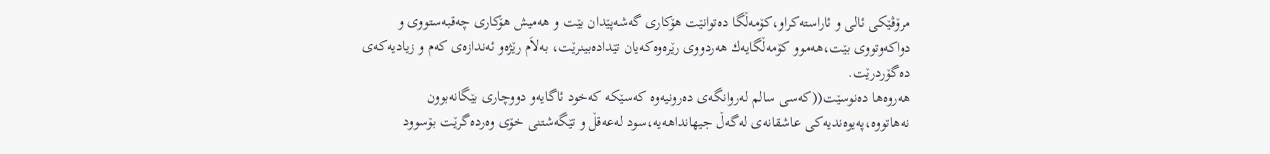مرۆڤێكى ئالى و ئاراسته‌كراو،كۆمه‌ڵگا ده‌توانێت هۆكارى گه‌شه‌پێدان بێت و هه‌میش هۆكارى چه‌قبه‌ستووى و دواكه‌وتووى بێت،هه‌موو كۆمه‌ڵگایه‌ك هه‌ردووى رێره‌وه‌كه‌یان تێداده‌بینرێت، به‌لاَم رێژه‌و ئه‌ندازه‌ى كه‌م و زیادیه‌كه‌ى ده‌گۆردرێت.
هه‌روه‌ها ده‌نوسێت((كه‌سى سالم له‌روانگه‌ى ده‌رونیه‌وه‌ كه‌سێكه‌ كه‌خود ئاگایه‌و دووچارى بێگانه‌بوون نه‌هاتووه‌،په‌یوه‌ندیه‌كى عاشقانه‌ى له‌گه‌ڵ جیهانداهه‌یه‌،سود له‌عه‌قڵ و تێگه‌شتنى خۆى وه‌رده‌گرێت بۆسوود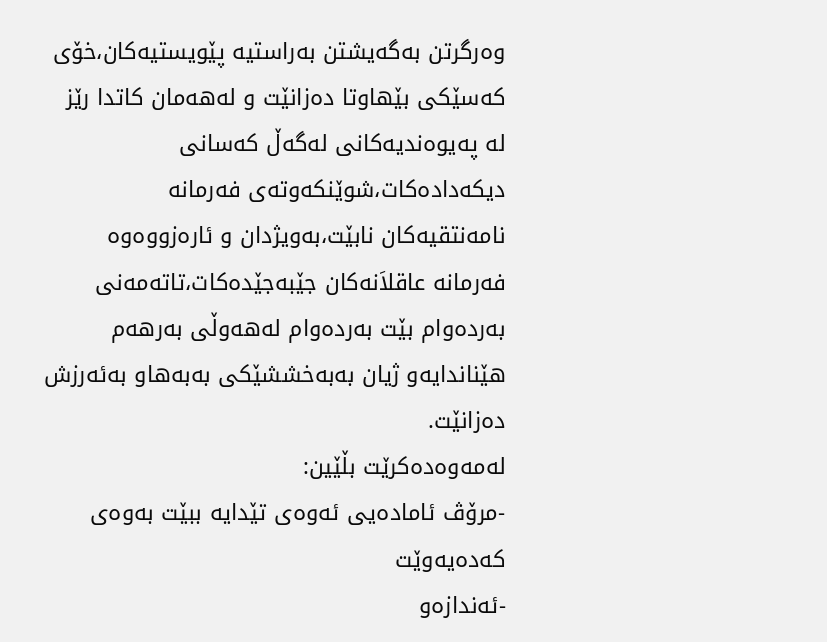وه‌رگرتن به‌گه‌یشتن به‌راستیه‌ پێویستیه‌كان،خۆى كه‌سێكى بێهاوتا ده‌زانێت و له‌هه‌مان كاتدا رێز له‌ په‌یوه‌ندیه‌كانى له‌گه‌ڵ كه‌سانى دیكه‌داده‌كات،شوێنكه‌وته‌ى فه‌رمانه‌ نامه‌نتقیه‌كان نابێت،به‌ویژدان و ئاره‌زووه‌وه‌ فه‌رمانه‌ عاقلاَنه‌كان جێبه‌جێده‌كات،تاته‌مه‌نى به‌رده‌وام بێت به‌رده‌وام له‌هه‌وڵى به‌رهه‌م هێناندایه‌و ژیان به‌به‌خششێكى به‌به‌هاو به‌ئه‌رزش ده‌زانێت.
له‌مه‌وه‌ده‌كرێت بڵێین:
-مرۆڤ ئاماده‌یى ئه‌وه‌ى تێدایه‌ ببێت به‌وه‌ى كه‌ده‌یه‌وێت
-ئه‌ندازه‌و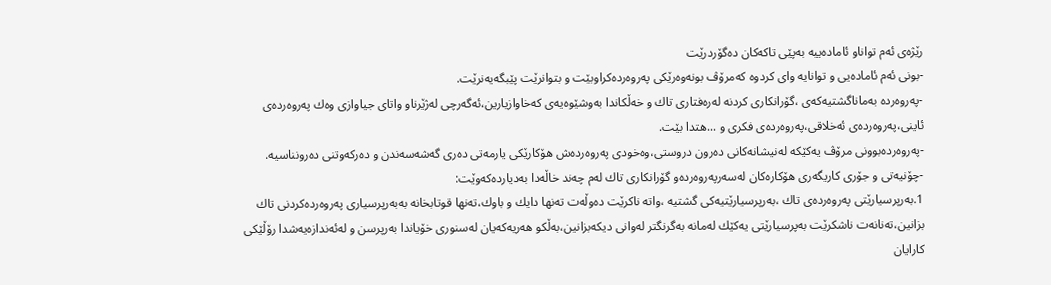رێژه‌ى ئه‌م تواناو ئاماده‌ییه‌ به‌پێى تاكه‌كان ده‌گۆردرێت
-بونى ئه‌م ئاماده‌یى و توانایه‌ واى كردوه‌ كه‌مرۆڤ بونه‌وه‌رێكى په‌روه‌رده‌كراوبێت و بتوانرێت پێبگه‌یه‌نرێت.
-په‌روه‌رده‌ به‌ماناگشتیه‌كه‌ى ،گۆرانكارى كردنه‌ له‌ره‌فتارى تاك و خه‌ڵكاندا به‌وشێوه‌یه‌ى كه‌خاوازیارین،ئه‌گه‌رچى له‌ژێرناو واتاى جیاوازى وه‌ك په‌روه‌رده‌ى ئاینى،په‌روه‌رده‌ى ئه‌خلاقى،په‌روه‌رده‌ى فكرى و ...هتدا بێت.
-په‌روه‌رده‌بوونى مرۆڤ یه‌كێكه‌ له‌نیشانه‌كانى ده‌رون دروستى،وه‌خودى په‌روه‌رده‌ش هۆكارێكى یارمه‌تى ده‌رى گه‌شه‌سه‌ندن و ده‌ركه‌وتنى ده‌رونناسیه‌.
-چۆنیه‌تى و جۆرى كاریگه‌رى هۆكاره‌كان له‌سه‌رپه‌روه‌رده‌و گۆرانكارى تاك له‌م چه‌ند خاڵه‌دا به‌دیارده‌كه‌وێت:
1.به‌رپرسیارێتى په‌روه‌رده‌ى تاك ،به‌رپرسیارێتیه‌كى گشتیه‌ ،واته‌ ناكرێت ده‌وڵه‌ت ته‌نها دایك و باوك،ته‌نها قوتابخانه‌ به‌به‌رپرسیارى په‌روه‌رده‌كردنى تاك بزانین،ته‌نانه‌ت ناشكرێت به‌پرسیارێتى یه‌كێك له‌مانه‌ به‌گرنگتر له‌وانى دیكه‌بزانین،به‌ڵكو هه‌ریه‌كه‌یان له‌سنورى خۆیاندا به‌رپرسن و له‌ئه‌ندازه‌یه‌شدا رۆڵێكى كارایان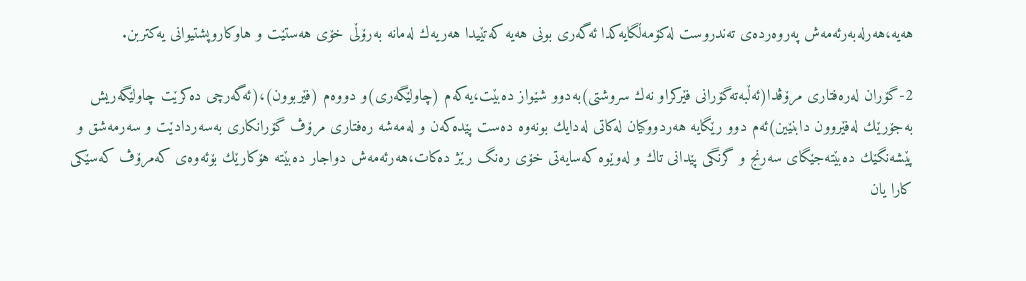هه‌یه‌،هه‌رله‌به‌رئه‌مه‌ش په‌روه‌رده‌ى ته‌ندروست له‌كۆمه‌ڵگایه‌كدا ئه‌گه‌رى بونى هه‌یه‌ كه‌تێیدا هه‌ریه‌ك له‌مانه‌ به‌رۆڵى خۆى هه‌ستێت و هاوكاروپشتیوانى یه‌كتربن.

2-گۆران له‌ره‌فتارى مرۆڤدا(ئه‌ڵبه‌ته‌گۆرانى فێركراو نه‌ك سروشتى)به‌دوو شێواز ده‌بێت،یه‌كه‌م (چاولێگه‌رى)و دووه‌م (فێربوون)،(ئه‌گه‌رچى ده‌كرێت چاولێگه‌ریش به‌جۆرێك له‌فێروون دابنێین)ئه‌م دوو رێگایه‌ هه‌ردووكیان له‌كاتى له‌دایك بونه‌وه‌ ده‌ست پێده‌كه‌ن و له‌مه‌شه‌ ره‌فتارى مرۆڤ گۆرانكارى به‌سه‌ردادێت و سه‌رمه‌شق و پێشه‌نگێك ده‌بێته‌جێگاى سه‌رنج و گرنگى پێدانى تاك و له‌وێوه‌ كه‌سایه‌تى خۆى ره‌نگ رێژ ده‌كات،هه‌رئه‌مه‌ش دواجار ده‌بێته‌ هۆكارێك بۆئه‌وه‌ى كه‌مرۆڤ كه‌سێكى كارا یان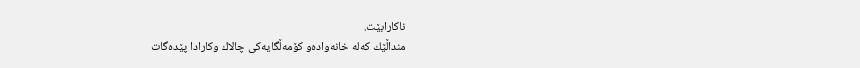ناكارابێت.
منداڵێك كه‌له‌ خانه‌واده‌و كۆمه‌ڵگایه‌كى چالاك وكارادا پێده‌گات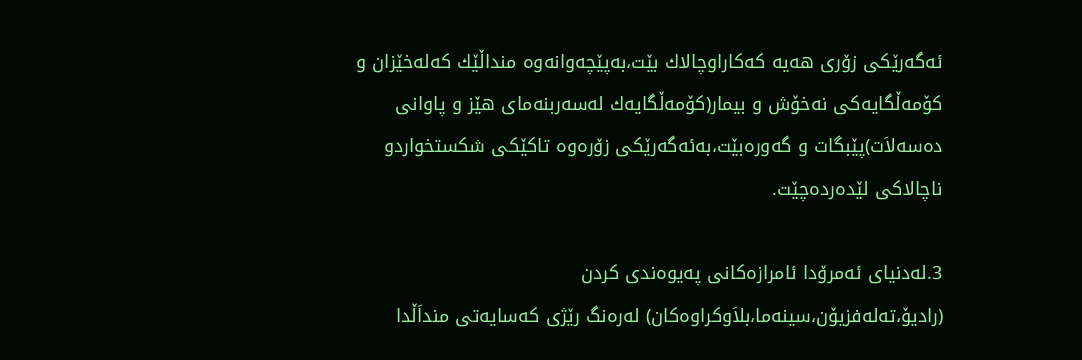ئه‌گه‌رێكى زۆرى هه‌یه‌ كه‌كاراوچالاك بێت،به‌پێچه‌وانه‌وه‌ منداڵێك كه‌له‌خێزان و كۆمه‌ڵگایه‌كى نه‌خۆش و بیمار(كۆمه‌ڵگایه‌ك له‌سه‌ربنه‌ماى هێز و پاوانى ده‌سه‌لاَت)پێبگات و گه‌وره‌بێت،به‌ئه‌گه‌رێكى زۆره‌وه‌ تاكێكى شكستخواردو ناچالاكى لێده‌رده‌چێت.

3.له‌دنیاى ئه‌مرۆدا ئامرازه‌كانى په‌یوه‌ندى كردن (رادیۆ،ته‌له‌فزیۆن،سینه‌ما،بلاَوكراوه‌كان) له‌ره‌نگ رێژى كه‌سایه‌تى منداَڵدا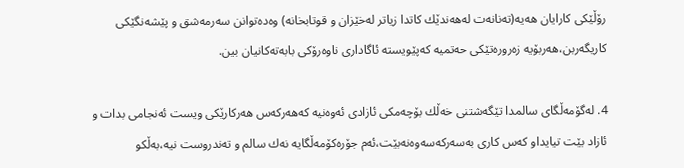رۆڵێكى كارایان هه‌یه‌(ته‌نانه‌ت له‌هه‌ندێك كاتدا زیاتر له‌خێزان و قوتابخانه‌) وه‌ده‌توانن سه‌رمه‌شق و پێشه‌نگێكى كاریگه‌ربن،هه‌ربۆیه‌ زه‌روره‌تێكى حه‌تمیه‌ كه‌پێویسته‌ ئاگادارى ناوه‌رۆكى بابه‌ته‌كانیان بین.

4. له‌گۆمه‌ڵگاى سالمدا تێگه‌شتنى خه‌ڵك بۆچه‌مكى ئازادى ئه‌وه‌نیه‌ كه‌هه‌ركه‌س هه‌ركارێكى ویست ئه‌نجامى بدات و ئازاد بێت تیایداو كه‌س كارى به‌سه‌ركه‌سه‌وه‌نه‌بێت،ئه‌م جۆره‌كۆمه‌ڵگایه‌ نه‌ك سالم و ته‌ندروست نیه‌،به‌ڵكو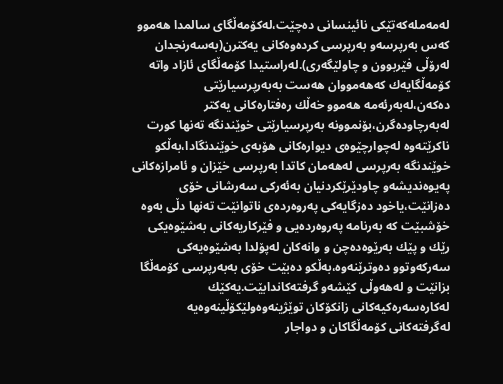له‌مه‌مله‌كه‌تێكى نائینسانى ده‌چێت،له‌كۆمه‌ڵگاى سالمدا هه‌موو كه‌س به‌رپرسه‌و به‌رپرسى كرده‌وه‌كانى یه‌كترن(به‌سه‌رنجدان له‌رۆڵى فێربوون و چاولێگه‌رى).له‌راستیدا كۆمه‌ڵگاى ئازاد واته‌ كۆمه‌ڵگایه‌ك كه‌هه‌مووان هه‌ست به‌به‌رپرسیارێتى ده‌كه‌ن،له‌به‌رئه‌مه‌ هه‌موو خه‌ڵك ره‌فتاره‌كانى یه‌كتر له‌به‌رچاوده‌گرن،بۆنموونه‌ به‌رپرسیارێتى خوێندنگه‌ ته‌نها كورت ناكرێته‌وه‌ له‌چوارچێوه‌ى دیواره‌كانى هۆبه‌ى خوێندنگادا،به‌ڵكو خوێندنگه‌ به‌رپرسى له‌هه‌مان كاتدا به‌رپرسى خێزان و ئامرازه‌كانى په‌یوه‌ندیشه‌و چاودێرێكردنیان به‌ئه‌ركى سه‌رشانى خۆى ده‌زانێت،یاخود ده‌زگایه‌كى په‌روه‌رده‌ى ناتوانێت ته‌نها دڵى به‌وه‌ خۆشبێت كه‌ به‌رنامه‌ په‌روه‌رده‌یى و فێركاریه‌كانى به‌شێوه‌یكى رێك و پێك به‌رێوه‌ده‌چن و وانه‌كان له‌پۆلدا به‌شێوه‌یه‌كى سه‌ركه‌وتوو ده‌وترێنه‌وه‌،به‌ڵكو ده‌بێت خۆى به‌به‌رپرسى كۆمه‌ڵگا بزانێت و له‌هه‌وڵى كێشه‌و گرفته‌كاندابێت.یه‌كێك له‌كاره‌سه‌ره‌كیه‌كانى زانكۆكان توێژینه‌وه‌ولێكۆڵینه‌وه‌یه‌ له‌گرفته‌كانى كۆمه‌ڵگاكان و دواجار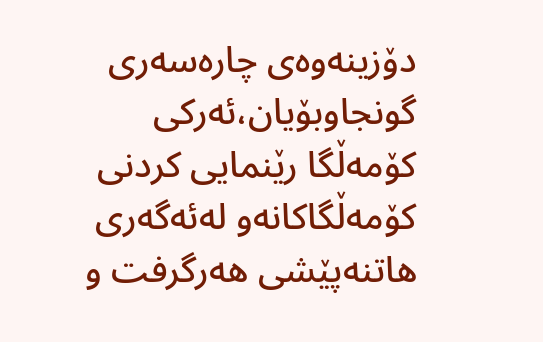دۆزینه‌وه‌ى چاره‌سه‌رى گونجاوبۆیان،ئه‌ركى كۆمه‌ڵگا رێنمایى كردنى كۆمه‌ڵگاكانه‌و له‌ئه‌گه‌رى هاتنه‌پێشى هه‌رگرفت و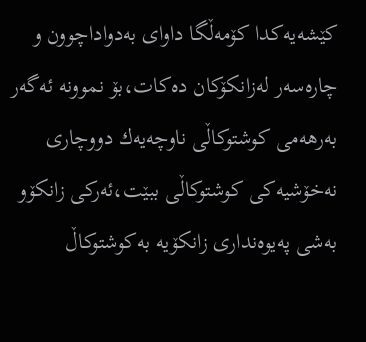كێشه‌یه‌كدا كۆمه‌ڵگا داواى به‌دواداچوون و چاره‌سه‌ر له‌زانكۆكان ده‌كات،بۆ نموونه‌ ئه‌گه‌ر به‌رهه‌مى كوشتوكاڵى ناوچه‌یه‌ك دووچارى نه‌خۆشیه‌كى كوشتوكاڵى ببێت،ئه‌ركى زانكۆو به‌شى په‌یوه‌ندارى زانكۆیه‌ به‌كوشتوكاڵ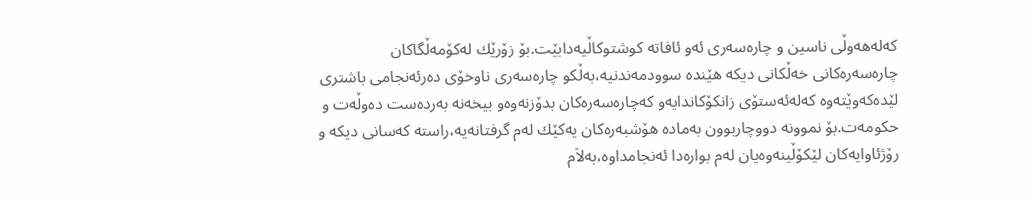كه‌له‌هه‌وڵى ناسین و چاره‌سه‌رى ئه‌و ئافاته‌ كوشتوكاڵیه‌دابێت.بۆ زۆرێك له‌كۆمه‌ڵگاكان چاره‌سه‌ره‌كانى خه‌ڵكانى دیكه‌ هێنده‌ سوودمه‌ندنیه‌،به‌ڵكو چاره‌سه‌رى ناوخۆى ده‌رئه‌نجامى باشترى لێده‌كه‌وێته‌وه‌ كه‌له‌ئه‌ستۆى زانكۆكاندایه‌و كه‌چاره‌سه‌ره‌كان بدۆزنه‌وه‌و بیخه‌نه‌ به‌رده‌ست ده‌وڵه‌ت و حكومه‌ت.بۆ نموونه‌ دووچاربوون به‌ماده‌ هۆشبه‌ره‌كان یه‌كێك له‌م گرفتانه‌یه‌،راسته‌ كه‌سانى دیكه‌ و رۆژئاوایه‌كان لێكۆڵینه‌وه‌یان له‌م بواره‌دا ئه‌نجامداوه‌،به‌لاَم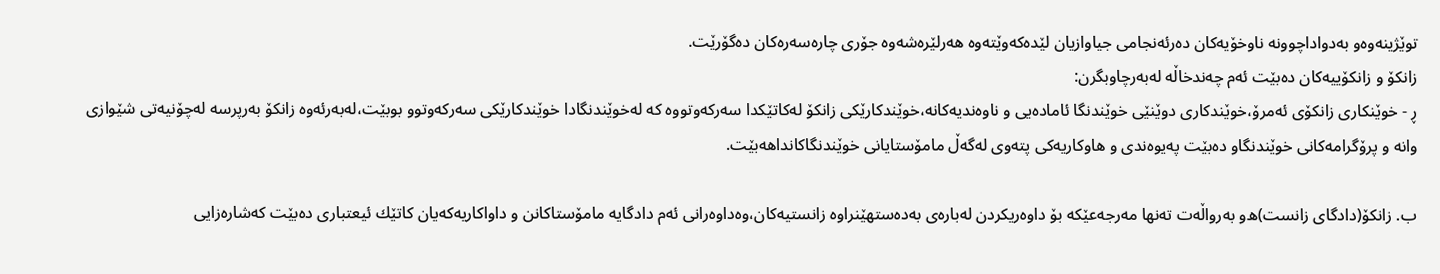توێژینه‌وه‌و به‌دواداچوونه‌ ناوخۆیه‌كان ده‌رئه‌نجامى جیاوازیان لێده‌كه‌وێته‌وه‌ هه‌رلێره‌شه‌وه‌ جۆرى چاره‌سه‌ره‌كان ده‌گۆرێت.
زانكۆ و زانكۆییه‌كان ده‌بێت ئه‌م چه‌ندخاڵه‌ له‌به‌رچاوبگرن:
ڕ - خوێنكارى زانكۆى ئه‌مرۆ،خوێندكارى دوێنێى خوێندنگا ئاماده‌یى و ناوه‌ندیه‌كانه‌،خوێندكارێكى زانكۆ له‌كاتێكدا سه‌ركه‌وتووه‌ كه‌ له‌خوێندنگادا خوێندكارێكى سه‌ركه‌وتوو بوبێت،له‌به‌رئه‌وه‌ زانكۆ به‌رپرسه‌ له‌چۆنیه‌تى شێوازى وانه‌ و پرۆگرامه‌كانى خوێندنگاو ده‌بێت په‌یوه‌ندى و هاوكاریه‌كى پته‌وى له‌گه‌ڵ مامۆستایانى خوێندنگاكانداهه‌بێت.

ب. زانكۆ(دادگاى زانست)ه‌و به‌رواڵه‌ت ته‌نها مه‌رجه‌عێكه‌ بۆ داوه‌ریكردن له‌باره‌ى به‌ده‌ستهێنراوه‌ زانستیه‌كان،وه‌داوه‌رانى ئه‌م دادگایه‌ مامۆستاكانن و داواكاریه‌كه‌یان كاتێك ئیعتبارى ده‌بێت كه‌شاره‌زایى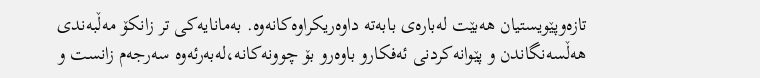تازه‌وپێویستیان هه‌بێت له‌باره‌ى بابه‌ته‌ داوه‌ریكراوه‌كانه‌وه‌. به‌مانایه‌كى تر زانكۆ مه‌ڵبه‌ندى هه‌ڵسه‌نگاندن و پێوانه‌كردنى ئه‌فكارو باوه‌رو بۆ چوونه‌كانه‌،له‌به‌رئه‌وه‌ سه‌رجه‌م زانست و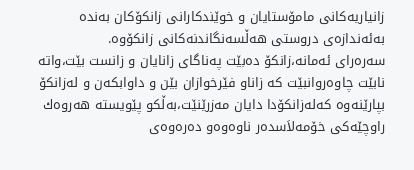زانیاریه‌كانى مامۆستایان و خوێندكارانى زانكۆكان به‌نده‌ به‌ئه‌ندازه‌ى دروستى هه‌ڵسه‌نگاندنه‌كانى زانكۆوه‌.
سه‌ره‌راى ئه‌مانه‌،زانكۆ ده‌بێت په‌ناگاى زانایان و زانست بێت،واته‌ نابێت چاوه‌روانبێت كه‌ زاناو فێرخوازان بێن و داوابكه‌ن و له‌زانكۆ بپارێنه‌وه‌ كه‌له‌زانكۆدا دایان مه‌زرێنێت،به‌ڵكو پێویسته‌ هه‌روه‌ك راوچێه‌كى خۆمه‌لاَسده‌ر ناوه‌وه‌و ده‌ره‌وه‌ى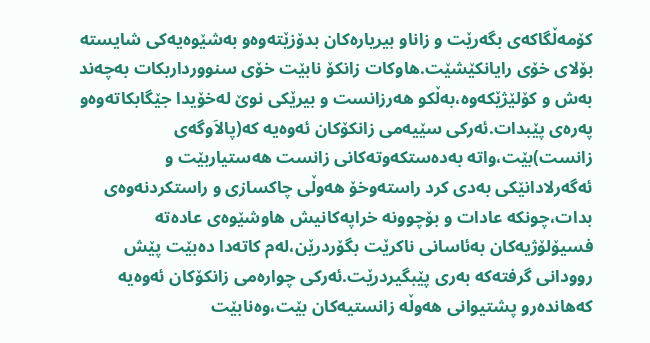كۆمه‌ڵگاكه‌ى بگه‌رێت و زاناو بیریاره‌كان بدۆزێته‌وه‌و به‌شێوه‌یه‌كى شایسته‌ بۆلاى خۆى رایانكێشێت.هاوكات زانكۆ نابێت خۆى سنوورداربكات به‌چه‌ند به‌ش و كۆلێژێكه‌وه‌،به‌ڵكو هه‌رزانست و بیرێكى نوێ له‌خۆیدا جێگابكاته‌وه‌و په‌ره‌ى پێبدات.ئه‌ركى سێیه‌مى زانكۆكان ئه‌وه‌یه‌ كه‌(پالاَوگه‌ى زانست)بێت،واته‌ به‌ده‌ستكه‌وته‌كانى زانست هه‌ستیاربێت و ئه‌گه‌رلادانێكى به‌دى كرد راسته‌وخۆ هه‌وڵى چاكسازى و راستكردنه‌وه‌ى بدات،چونكه‌ عادات و بۆچوونه‌ خراپه‌كانیش هاوشێوه‌ى عاده‌ته‌ فسیۆلۆژیه‌كان به‌ئاسانى ناكرێت بگۆردرێن،له‌م كاته‌دا ده‌بێت پێش روودانى گرفته‌كه‌ به‌رى پێبگیردرێت.ئه‌ركى چواره‌مى زانكۆكان ئه‌وه‌یه‌ كه‌هانده‌رو پشتیوانى هه‌وڵه‌ زانستیه‌كان بێت،وه‌نابێت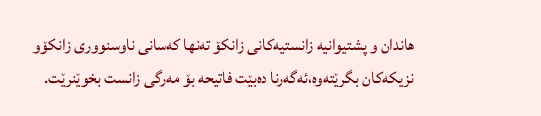هاندان و پشتیوانیه‌ زانستیه‌كانى زانكۆ ته‌نها كه‌سانى ناوسنوورى زانكۆو نزیكه‌كان بگرێته‌وه‌،ئه‌گه‌رنا ده‌بێت فاتیحه‌ بۆ مه‌رگى زانست بخوێنرێت.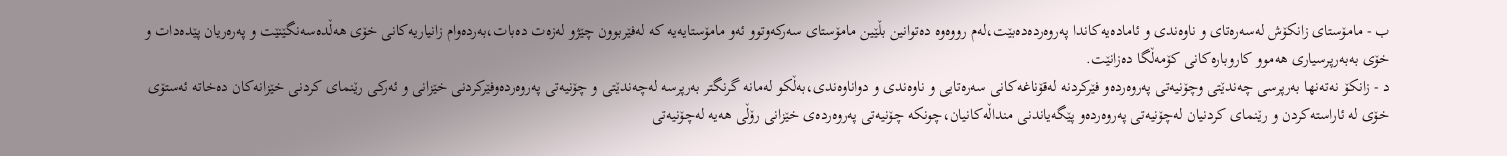ب - مامۆستاى زانكۆش له‌سه‌ره‌تاى و ناوه‌ندى و ئاماده‌یه‌كاندا په‌روه‌رده‌ده‌بێت،له‌م رووه‌وه‌ ده‌توانین بڵێین مامۆستاى سه‌ركه‌وتوو ئه‌و مامۆستایه‌یه‌ كه‌ له‌فێربوون چێژو له‌زه‌ت ده‌بات،به‌رده‌وام زانیاریه‌كانى خۆى هه‌ڵده‌سه‌نگێنێت و په‌ره‌ریان پێده‌دات و خۆى به‌به‌رپرسیارى هه‌موو كاروباره‌كانى كۆمه‌ڵگا ده‌زانێت.
د - زانكۆ نه‌ته‌نها به‌رپرسى چه‌ندێتى وچۆنیه‌تى په‌روه‌رده‌و فێركردنه‌ له‌قۆناغه‌كانى سه‌ره‌تایى و ناوه‌ندى و دواناوه‌ندى،به‌ڵكو له‌مانه‌ گرنگتر به‌رپرسه‌ له‌چه‌ندێتى و چۆنیه‌تى په‌روه‌رده‌وفێركردنى خێزانى و ئه‌ركى رێنماى كردنى خێزانه‌كان ده‌خاته‌ ئه‌ستۆى خۆى له‌ ئاراسته‌كردن و رێنماى كردنیان له‌چۆنیه‌تى په‌روه‌رده‌و پێگه‌یاندنى منداڵه‌كانیان،چونكه‌ چۆنیه‌تى په‌روه‌رده‌ى خێزانى رۆڵى هه‌یه‌ له‌چۆنیه‌تى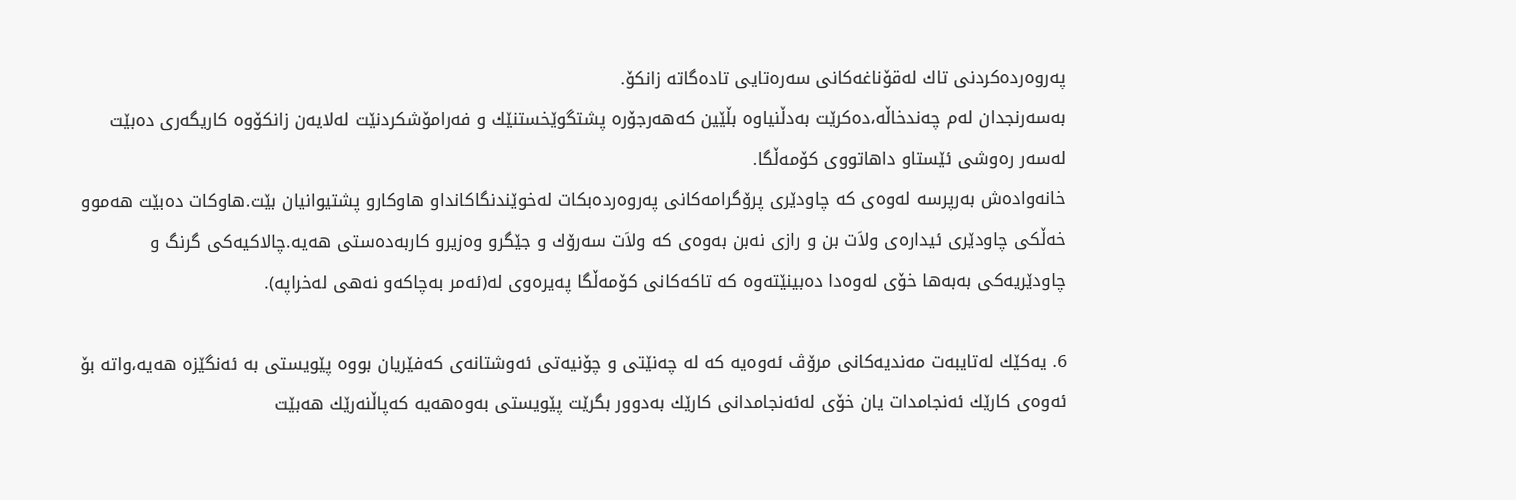په‌روه‌رده‌كردنى تاك له‌قۆناغه‌كانى سه‌ره‌تایى تاده‌گاته‌ زانكۆ.
به‌سه‌رنجدان له‌م چه‌ندخاڵه‌،ده‌كرێت به‌دڵنیاوه‌ بڵێین كه‌هه‌رجۆره‌ پشتگوێخستنێك و فه‌رامۆشكردنێت له‌لایه‌ن زانكۆوه‌ كاریگه‌رى ده‌بێت له‌سه‌ر ره‌وشى ئێستاو داهاتووى كۆمه‌ڵگا.
خانه‌واده‌ش به‌رپرسه‌ له‌وه‌ى كه‌ چاودێرى پرۆگرامه‌كانى په‌روه‌رده‌بكات له‌خوێندنگاكانداو هاوكارو پشتیوانیان بێت.هاوكات ده‌بێت هه‌موو خه‌ڵكى چاودێرى ئیداره‌ى ولاَت بن و رازى نه‌بن به‌وه‌ى كه‌ ولاَت سه‌رۆك و جێگرو وه‌زیرو كاربه‌ده‌ستى هه‌یه‌.چالاكیه‌كى گرنگ و چاودێریه‌كى به‌به‌ها خۆى له‌وه‌دا ده‌بینێته‌وه‌ كه‌ تاكه‌كانى كۆمه‌ڵگا په‌یره‌وى له‌(ئه‌مر به‌چاكه‌و نه‌هى له‌خراپه‌).

6. یه‌كێك له‌تایبه‌ت مه‌ندیه‌كانى مرۆڤ ئه‌وه‌یه‌ كه‌ له‌ چه‌نێتى و چۆنیه‌تى ئه‌وشتانه‌ى كه‌فێریان بووه‌ پێویستى به‌ ئه‌نگێزه‌ هه‌یه‌،واته‌ بۆ ئه‌وه‌ى كارێك ئه‌نجامدات یان خۆى له‌ئه‌نجامدانى كارێك به‌دوور بگرێت پێویستى به‌وه‌هه‌یه‌ كه‌پاڵنه‌رێك هه‌بێت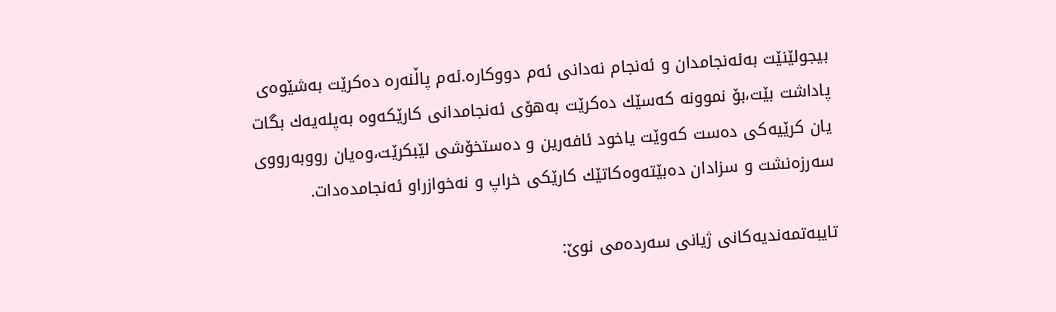بیجولێنێت به‌ئه‌نجامدان و ئه‌نجام نه‌دانى ئه‌م دووكاره‌.ئه‌م پاڵنه‌ره‌ ده‌كرێت به‌شێوه‌ى پاداشت بێت،بۆ نموونه‌ كه‌سێك ده‌كرێت به‌هۆى ئه‌نجامدانى كارێكه‌وه‌ به‌پله‌یه‌ك بگات یان كرێیه‌كى ده‌ست كه‌وێت یاخود ئافه‌رین و ده‌ستخۆشى لێبكرێت،وه‌یان رووبه‌رووى سه‌رزه‌نشت و سزادان ده‌بێته‌وه‌كاتێك كارێكى خراپ و نه‌خوازراو ئه‌نجامده‌دات.

تایبه‌تمه‌ندیه‌كانى ژیانى سه‌رده‌مى نوێ: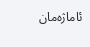ئاماژه‌مان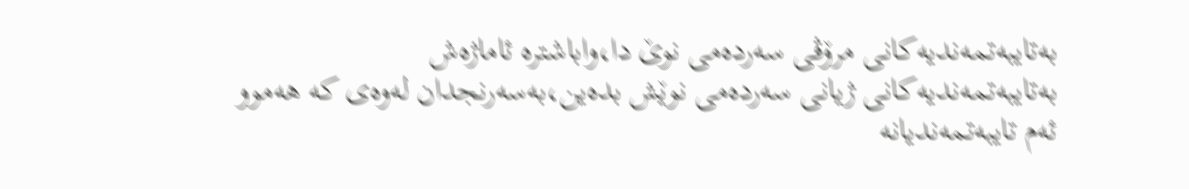به‌تایبه‌تمه‌ندیه‌كانى مرۆڤى سه‌رده‌مى نوێ دا،واباشتره‌ ئاماژه‌ش به‌تایبه‌تمه‌ندیه‌كانى ژیانى سه‌رده‌مى نوێش بده‌ین،به‌سه‌رنجدان له‌وه‌ى كه‌ هه‌موو ئه‌م تایبه‌تمه‌ندیانه‌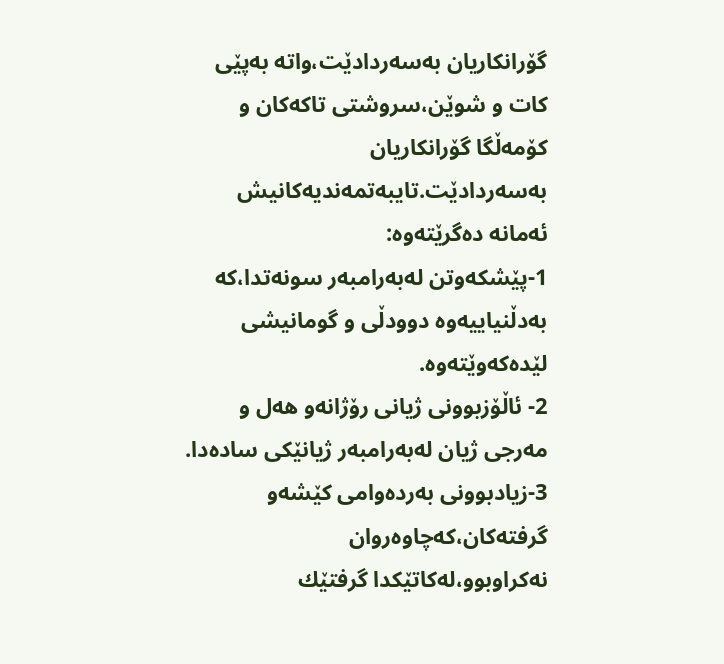گۆرانكاریان به‌سه‌ردادێت،واته‌ به‌پێى كات و شوێن،سروشتى تاكه‌كان و كۆمه‌ڵگا گۆرانكاریان به‌سه‌ردادێت.تایبه‌تمه‌ندیه‌كانیش ئه‌مانه‌ ده‌گرێته‌وه‌:
1-پێشكه‌وتن له‌به‌رامبه‌ر سونه‌تدا،كه‌ به‌دڵنیاییه‌وه‌ دوودڵى و گومانیشى لێده‌كه‌وێته‌وه‌.
2- ئاڵۆزبوونى ژیانى رۆژانه‌و هه‌ل و مه‌رجى ژیان له‌به‌رامبه‌ر ژیانێكى ساده‌دا.
3-زیادبوونى به‌رده‌وامى كێشه‌و گرفته‌كان،كه‌چاوه‌روان نه‌كراوبوو،له‌كاتێكدا گرفتێك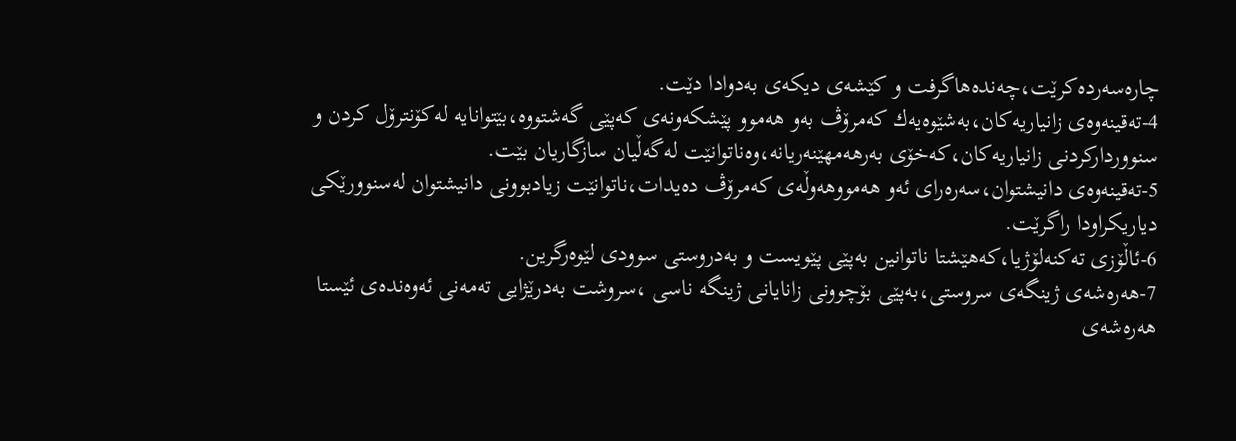چاره‌سه‌رده‌كرێت،چه‌نده‌هاگرفت و كێشه‌ى دیكه‌ى به‌دوادا دێت.
4-ته‌قینه‌وه‌ى زانیاریه‌كان،به‌شێوه‌یه‌ك كه‌مرۆڤ به‌و هه‌موو پێشكه‌ونه‌ى كه‌پێى گه‌شتووه‌،بێتوانایه‌ له‌كۆنترۆل كردن و سنوورداركردنى زانیاریه‌كان،كه‌خۆى به‌رهه‌مهێنه‌ریانه‌،وه‌ناتوانێت له‌گه‌ڵیان سازگاریان بێت.
5-ته‌قینه‌وه‌ى دانیشتوان،سه‌ره‌راى ئه‌و هه‌مووهه‌وڵه‌ى كه‌مرۆڤ ده‌یدات،ناتوانێت زیادبوونى دانیشتوان له‌سنوورێكى دیاریكراودا راگرێت.
6-ئاڵۆزى ته‌كنه‌لۆژیا،كه‌هێشتا ناتوانین به‌پێى پێویست و به‌دروستى سوودى لێوه‌رگرین.
7-هه‌ره‌شه‌ى ژینگه‌ى سروستى،به‌پێى بۆچوونى زانایانى ژینگه‌ ناسى ،سروشت به‌درێژایى ته‌مه‌نى ئه‌وه‌نده‌ى ئێستا هه‌ره‌شه‌ى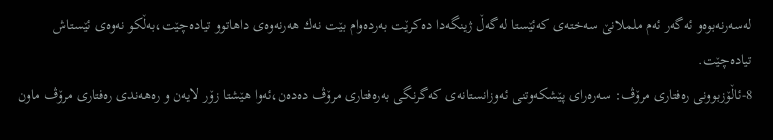له‌سه‌رنه‌بوه‌و ئه‌گه‌ر ئه‌م ململانێ سه‌خته‌ى كه‌ئێستا له‌گه‌ڵ ژینگه‌دا ده‌كرێت به‌رده‌وام بێت نه‌ك هه‌رنه‌وه‌ى داهاتوو تیاده‌چێت،به‌ڵكو نه‌وه‌ى ئێستاش تیاده‌چێت.
8-ئاڵۆزبوونى ره‌فتارى مرۆڤ: سه‌ره‌راى پێشكه‌وتنى ئه‌وزانستانه‌ى كه‌گرنگى به‌ره‌فتارى مرۆڤ ده‌ده‌ن،ئه‌وا هێشتا زۆر لایه‌ن و ره‌هه‌ندى ره‌فتارى مرۆڤ ماون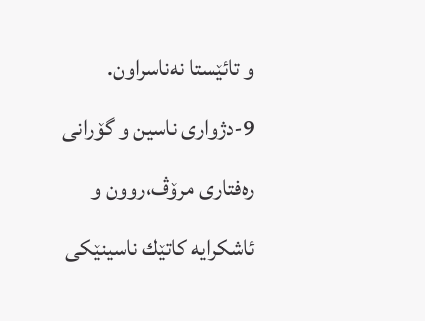و تائێستا نه‌ناسراون.
9-دژوارى ناسین و گۆرانى ره‌فتارى مرۆڤ،روون و ئاشكرایه‌ كاتێك ناسینێكى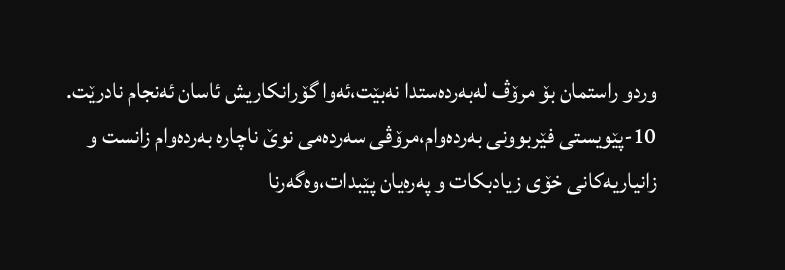وردو راستمان بۆ مرۆڤ له‌به‌رده‌ستدا نه‌بێت،ئه‌وا گۆرانكاریش ئاسان ئه‌نجام نادرێت.
10-پێویستى فێربوونى به‌رده‌وام،مرۆڤى سه‌رده‌مى نوێ ناچاره‌ به‌رده‌وام زانست و زانیاریه‌كانى خۆى زیادبكات و په‌ره‌یان پێبدات،وه‌گه‌رنا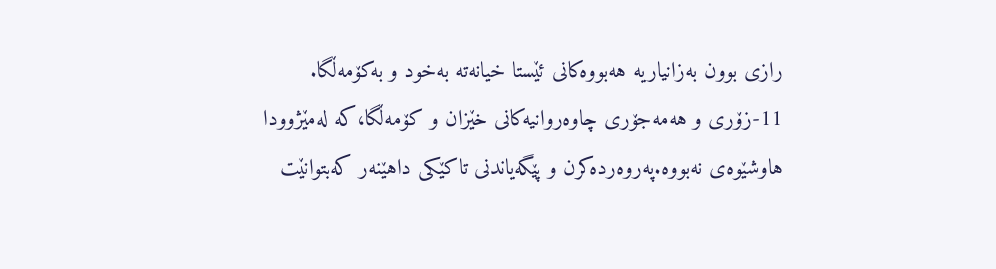رازى بوون به‌زانیاریه‌ هه‌بووه‌كانى ئێستا خیانه‌ته‌ به‌خود و به‌كۆمه‌ڵگا.
11-زۆرى و هه‌مه‌جۆرى چاوه‌روانیه‌كانى خێزان و كۆمه‌ڵگا،كه‌ له‌مێژوودا هاوشێوه‌ى نه‌بووه‌.په‌روه‌رده‌كرن و پێگه‌یاندنى تاكێكى داهێنه‌ر كه‌بتوانێت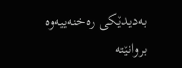به‌دیدێكى ره‌خنه‌ییه‌وه‌ بروانێته‌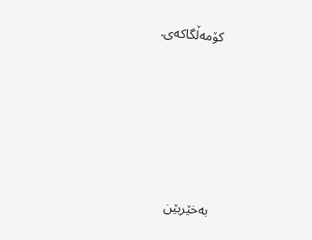كۆمه‌ڵگاكه‌ى.





به‌خێربێن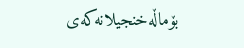بۆماڵه‌خنجیلانه‌که‌ی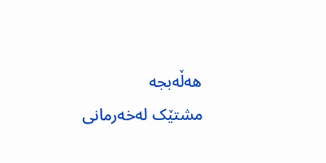هه‌ڵه‌بجه‌       مشتێک له‌خه‌رمانی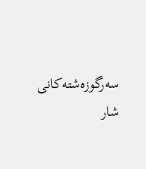سه‌رگوزه‌شته‌کانی شار